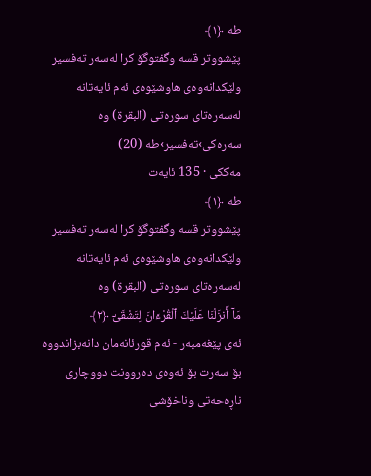طه ﴿١﴾
پێشووتر قسە وگفتوگۆ کرا لەسەر تەفسیر ولێکدانەوەی ھاوشێوەی ئەم ئایەتانە لەسەرەتای سورەتی (البقرة) وه
سەرەکی›تەفسیر›طه (20)
مەککی · 135 ئایەت
طه ﴿١﴾
پێشووتر قسە وگفتوگۆ کرا لەسەر تەفسیر ولێکدانەوەی ھاوشێوەی ئەم ئایەتانە لەسەرەتای سورەتی (البقرة) وه
مَآ أَنزَلْنَا عَلَيْكَ ٱلْقُرْءَانَ لِتَشْقَىٰٓ ﴿٢﴾
ئەی پێغەمبەر - ئەم قورئانەمان دانەبزاندووە بۆ سەرت بۆ ئەوەی دەروونت دووچاری ناڕەحەتی وناخۆشی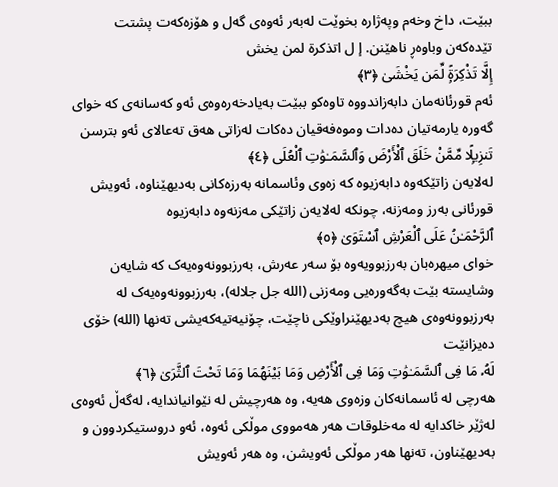ببێت، داخ وخەم وپەژارە بخوێت لەبەر ئەوەی گەل و ھۆزەکەت پشتت تێدەکەن وباوەڕ ناھێنن. إ ل اتذكرة لمن يخش
إِلَّا تَذْكِرَةًۭ لِّمَن يَخْشَىٰ ﴿٣﴾
ئەم قورئانەمان دابەزاندووە تاوەکو ببێت بەیادخەرەوەی ئەو کەسانەی کە خوای گەورە یارمەتیان دەدات وموەفەقیان دەکات لەزاتی ھەق تەعالای ئەو بترسن
تَنزِيلًۭا مِّمَّنْ خَلَقَ ٱلْأَرْضَ وَٱلسَّمَـٰوَٰتِ ٱلْعُلَى ﴿٤﴾
لەلایەن زاتێکەوە دابەزیوە کە زەوی وئاسمانە بەرزەکانی بەدیھێناوە، ئەویش قورئانی بەرز ومەزنە، چونکە لەلایەن زاتێکی مەزنەوە دابەزیوە
ٱلرَّحْمَـٰنُ عَلَى ٱلْعَرْشِ ٱسْتَوَىٰ ﴿٥﴾
خوای میھرەبان بەرزبوویەوە بۆ سەر عەرش، بەرزبوونەوەیەک کە شایەن وشایستە بێت بەگەورەیی ومەزنی (اللە جل جلالە)، بەرزبوونەوەیەک لە بەرزبوونەوەی ھیچ بەدیھێنراوێکی ناچێت، چۆنیەتیەکەیشی تەنھا (اللە) خۆی دەیزانێت
لَهُۥ مَا فِى ٱلسَّمَـٰوَٰتِ وَمَا فِى ٱلْأَرْضِ وَمَا بَيْنَهُمَا وَمَا تَحْتَ ٱلثَّرَىٰ ﴿٦﴾
ھەرچی لە ئاسمانەکان وزەوی ھەیە، وە ھەرچیش لە نێوانیاندایە، لەگەڵ ئەوەی لەژێر خاکدایە لە مەخلوقات ھەر ھەمووی موڵکی ئەوە، ئەو دروستیکردوون و بەدیھێناون، تەنھا ھەر موڵکی ئەویشن، وە ھەر ئەویش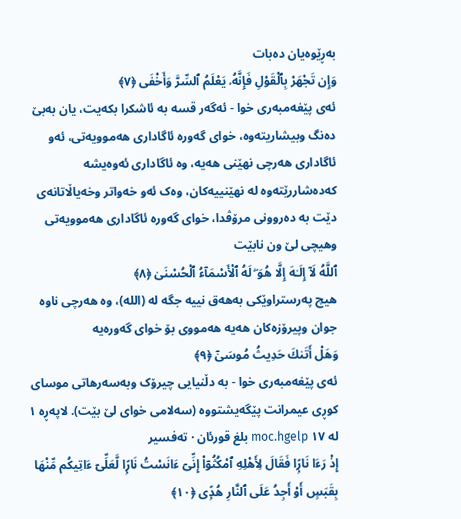بەڕێوەیان دەبات
وَإِن تَجْهَرْ بِٱلْقَوْلِ فَإِنَّهُۥ يَعْلَمُ ٱلسِّرَّ وَأَخْفَى ﴿٧﴾
ئەی پێغەمبەری خوا - ئەگەر قسە بە ئاشکرا بکەیت، یان بەبێ دەنگ وبیشاریتەوە، خوای گەورە ئاگاداری ھەموویەتی، ئەو ئاگاداری ھەرچی نھێنی ھەیە، وە ئاگاداری ئەوەیشە کەدەشاررێتەوە لە نھێنییەکان، وەک ئەو خەواتر وخەیاڵاتانەی دێت بە دەروونی مرۆڤدا، خوای گەورە ئاگاداری ھەموویەتی وھیچی لێ ون نابێت
ٱللَّهُ لَآ إِلَـٰهَ إِلَّا هُوَ ۖ لَهُ ٱلْأَسْمَآءُ ٱلْحُسْنَىٰ ﴿٨﴾
ھیچ پەرستراوێکی بەھەق نییە جگە لە (اللە)، وە ھەرچی ناوە جوان وپیرۆزەکان ھەیە ھەمووی بۆ خوای گەورەیە
وَهَلْ أَتَىٰكَ حَدِيثُ مُوسَىٰٓ ﴿٩﴾
ئەی پێغەمبەری خوا - بە دڵنیایی چیرۆک وبەسەرھاتی موسای کوڕی عیمرانت پێگەیشتووە (سەلامی خوای لێ بێت). لاپەڕە ١ لە ١٧ moc.hgelp بلغ قورئان · تەفسیر
إِذْ رَءَا نَارًۭا فَقَالَ لِأَهْلِهِ ٱمْكُثُوٓا۟ إِنِّىٓ ءَانَسْتُ نَارًۭا لَّعَلِّىٓ ءَاتِيكُم مِّنْهَا بِقَبَسٍ أَوْ أَجِدُ عَلَى ٱلنَّارِ هُدًۭى ﴿١٠﴾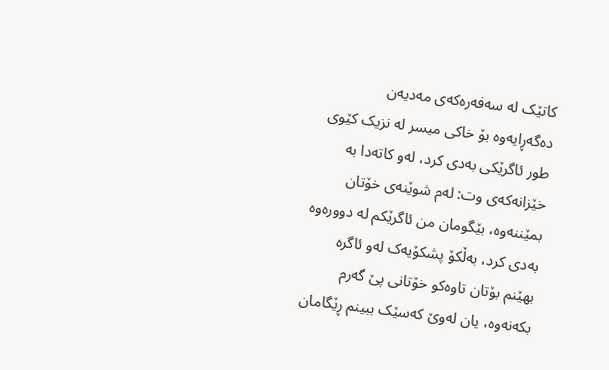کاتێک لە سەفەرەکەی مەدیەن دەگەڕایەوە بۆ خاکی میسر لە نزیک کێوی طور ئاگرێکی بەدی کرد، لەو کاتەدا بە خێزانەکەی وت: لەم شوێنەی خۆتان بمێننەوە، بێگومان من ئاگرێکم لە دوورەوە بەدی کرد، بەڵکۆ پشکۆیەک لەو ئاگرە بھێنم بۆتان تاوەکو خۆتانی پێ گەرم بکەنەوە، یان لەوێ کەسێک ببینم ڕێگامان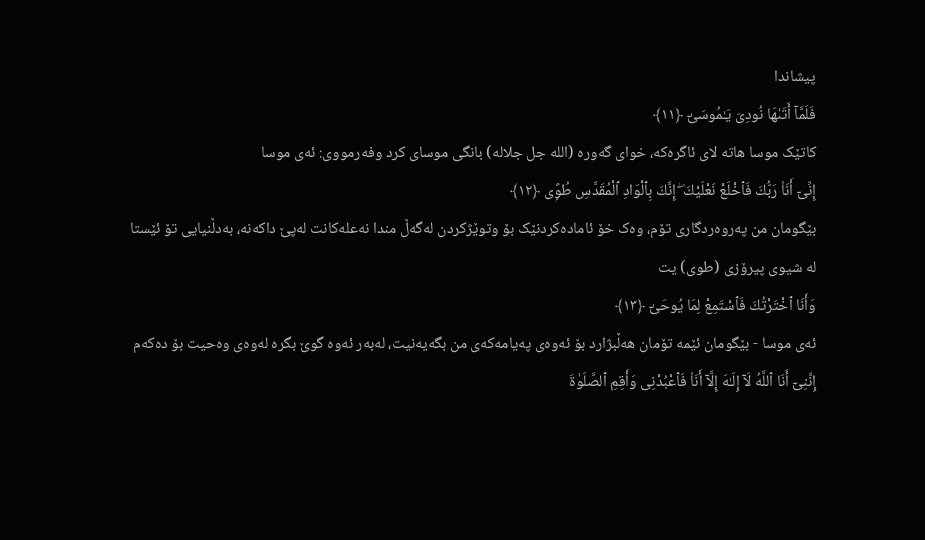پیشاندا
فَلَمَّآ أَتَىٰهَا نُودِىَ يَـٰمُوسَىٰٓ ﴿١١﴾
کاتێک موسا ھاتە لای ئاگرەکە، خوای گەورە (اللە جل جلالە) بانگی موسای کرد وفەرمووی: ئەی موسا
إِنِّىٓ أَنَا۠ رَبُّكَ فَٱخْلَعْ نَعْلَيْكَ ۖ إِنَّكَ بِٱلْوَادِ ٱلْمُقَدَّسِ طُوًۭى ﴿١٢﴾
بێگومان من پەروەردگاری تۆم، وەک خۆ ئامادەکردنێک بۆ وتوێژکردن لەگەڵ مندا نەعلەکانت لەپێ داکەنە، بەدڵنیایی تۆ ئێستا لە شیوی پیرۆزی (طوی) یت
وَأَنَا ٱخْتَرْتُكَ فَٱسْتَمِعْ لِمَا يُوحَىٰٓ ﴿١٣﴾
ئەی موسا - بێگومان ئێمە تۆمان ھەڵبژارد بۆ ئەوەی پەیامەکەی من بگەیەنیت، لەبەر ئەوە گوێ بگرە لەوەی وەحیت بۆ دەکەم
إِنَّنِىٓ أَنَا ٱللَّهُ لَآ إِلَـٰهَ إِلَّآ أَنَا۠ فَٱعْبُدْنِى وَأَقِمِ ٱلصَّلَوٰةَ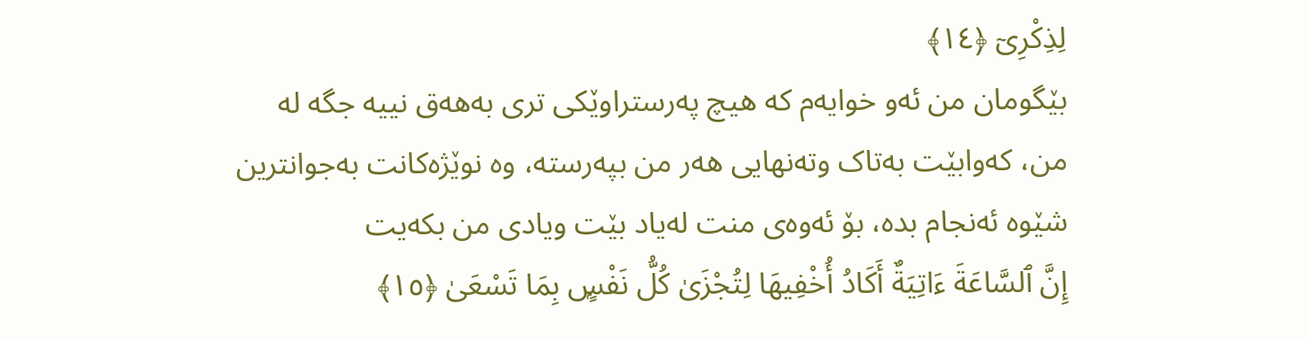لِذِكْرِىٓ ﴿١٤﴾
بێگومان من ئەو خوایەم کە ھیچ پەرستراوێکی تری بەھەق نییە جگە لە من، کەوابێت بەتاک وتەنھایی ھەر من بپەرستە، وە نوێژەکانت بەجوانترین شێوە ئەنجام بدە، بۆ ئەوەی منت لەیاد بێت ویادی من بکەیت
إِنَّ ٱلسَّاعَةَ ءَاتِيَةٌ أَكَادُ أُخْفِيهَا لِتُجْزَىٰ كُلُّ نَفْسٍۭ بِمَا تَسْعَىٰ ﴿١٥﴾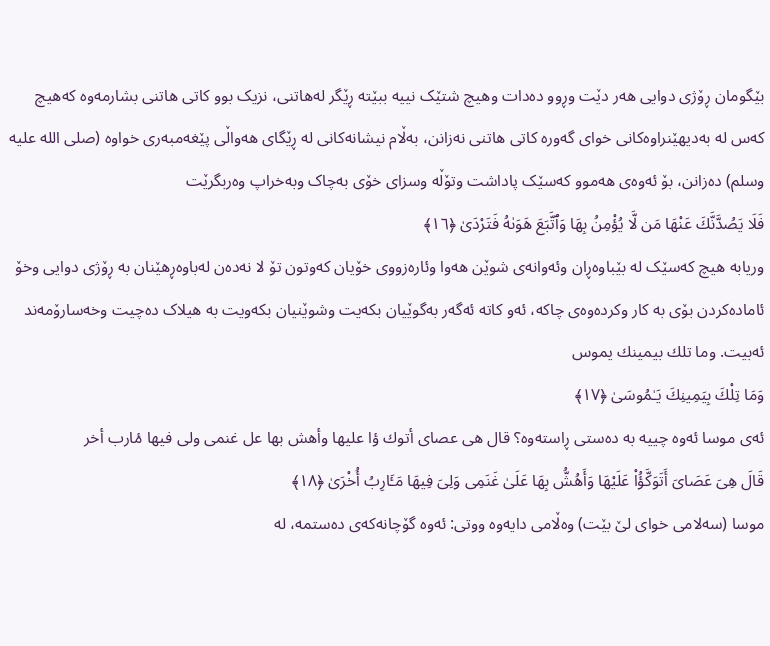بێگومان ڕۆژی دوایی ھەر دێت وڕوو دەدات وھیچ شتێک نییە ببێتە ڕێگر لەھاتنی، نزیک بوو کاتی ھاتنی بشارمەوە کەھیچ کەس لە بەدیھێنراوەکانی خوای گەورە کاتی ھاتنی نەزانن، بەڵام نیشانەکانی لە ڕێگای ھەواڵی پێغەمبەری خواوە (صلی اللە علیە وسلم) دەزانن، بۆ ئەوەی ھەموو کەسێک پاداشت وتۆڵە وسزای خۆی بەچاک وبەخراپ وەربگرێت
فَلَا يَصُدَّنَّكَ عَنْهَا مَن لَّا يُؤْمِنُ بِهَا وَٱتَّبَعَ هَوَىٰهُ فَتَرْدَىٰ ﴿١٦﴾
وریابە ھیچ کەسێک لە بێباوەڕان وئەوانەی شوێن ھەوا وئارەزووی خۆیان کەوتون تۆ لا نەدەن لەباوەڕھێنان بە ڕۆژی دوایی وخۆ ئامادەکردن بۆی بە کار وکردەوەی چاکە، ئەو کاتە ئەگەر بەگوێیان بکەیت وشوێنیان بکەویت بە ھیلاک دەچیت وخەسارۆمەند ئەبیت. وما تلك بيمينك يموس
وَمَا تِلْكَ بِيَمِينِكَ يَـٰمُوسَىٰ ﴿١٧﴾
ئەی موسا ئەوە چییە بە دەستی ڕاستەوە؟ قال هى عصاى أتوك ؤا عليها وأهش بها عل غنمى ولى فيها مٔارب أخر
قَالَ هِىَ عَصَاىَ أَتَوَكَّؤُا۟ عَلَيْهَا وَأَهُشُّ بِهَا عَلَىٰ غَنَمِى وَلِىَ فِيهَا مَـَٔارِبُ أُخْرَىٰ ﴿١٨﴾
موسا (سەلامی خوای لێ بێت) وەڵامی دایەوە ووتی: ئەوە گۆچانەکەی دەستمە، لە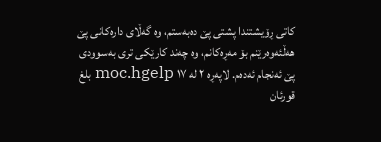کاتی ڕۆیشتندا پشتی پێ دەبەستم، وە گەڵای دارەکانی پێ ھەڵئەوەرێنم بۆ مەڕەکانم، وە چەند کارێکی تری بەسوودی پێ ئەنجام ئەدەم. لاپەڕە ٢ لە ١٧ moc.hgelp بلغ قورئان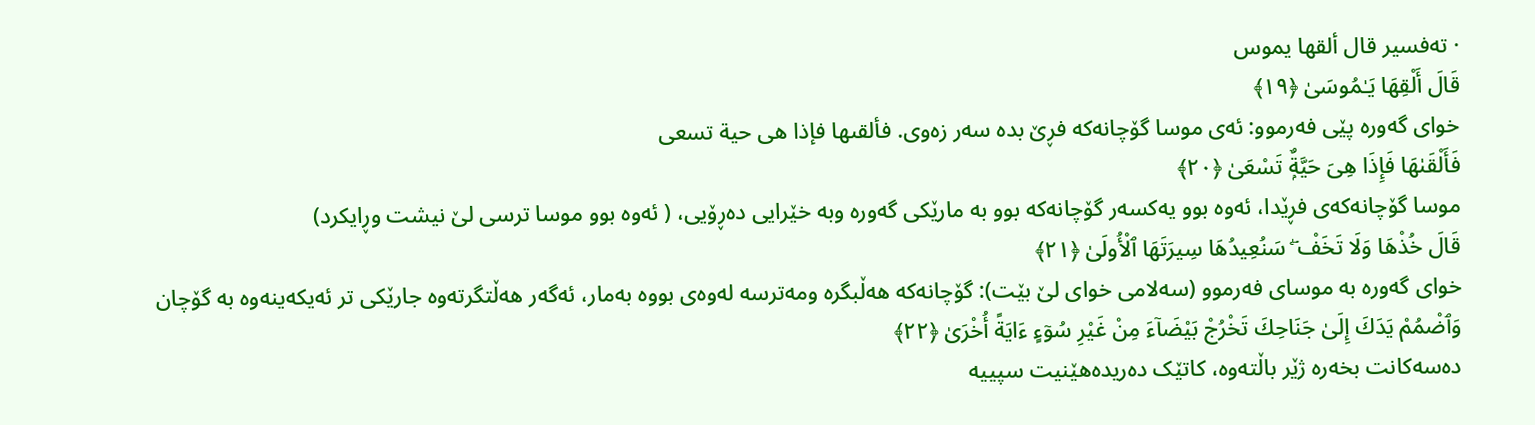· تەفسیر قال ألقها يموس
قَالَ أَلْقِهَا يَـٰمُوسَىٰ ﴿١٩﴾
خوای گەورە پێی فەرموو: ئەی موسا گۆچانەکە فڕێ بدە سەر زەوی. فألقىها فإذا هى حية تسعى
فَأَلْقَىٰهَا فَإِذَا هِىَ حَيَّةٌۭ تَسْعَىٰ ﴿٢٠﴾
موسا گۆچانەکەی فڕێدا، ئەوە بوو یەکسەر گۆچانەکە بوو بە مارێکی گەورە وبە خێرایی دەڕۆیی، ( ئەوە بوو موسا ترسی لێ نیشت وڕایکرد)
قَالَ خُذْهَا وَلَا تَخَفْ ۖ سَنُعِيدُهَا سِيرَتَهَا ٱلْأُولَىٰ ﴿٢١﴾
خوای گەورە بە موسای فەرموو (سەلامی خوای لێ بێت): گۆچانەکە ھەڵبگرە ومەترسە لەوەی بووە بەمار، ئەگەر ھەڵتگرتەوە جارێکی تر ئەیکەینەوە بە گۆچان
وَٱضْمُمْ يَدَكَ إِلَىٰ جَنَاحِكَ تَخْرُجْ بَيْضَآءَ مِنْ غَيْرِ سُوٓءٍ ءَايَةً أُخْرَىٰ ﴿٢٢﴾
دەسەکانت بخەرە ژێر باڵتەوە، کاتێک دەریدەھێنیت سپییە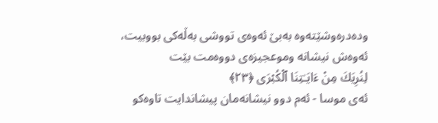ودەدرەوشێتەوە بەبێ ئەوەی تووشی بەڵەکی بووبیت، ئەوەش نیشانە وموعجیزەی دووەمت بێت
لِنُرِيَكَ مِنْ ءَايَـٰتِنَا ٱلْكُبْرَى ﴿٢٣﴾
ئەی موسا - ئەم دوو نیشانەمان پیشاندایت تاوەکو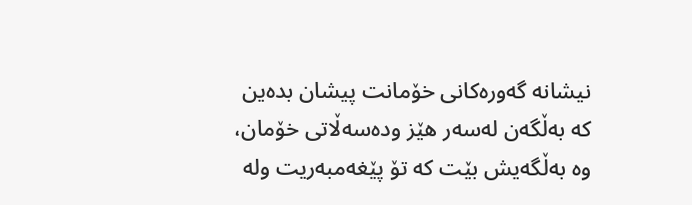نیشانە گەورەکانی خۆمانت پیشان بدەین کە بەڵگەن لەسەر ھێز ودەسەڵاتی خۆمان، وە بەڵگەیش بێت کە تۆ پێغەمبەریت ولە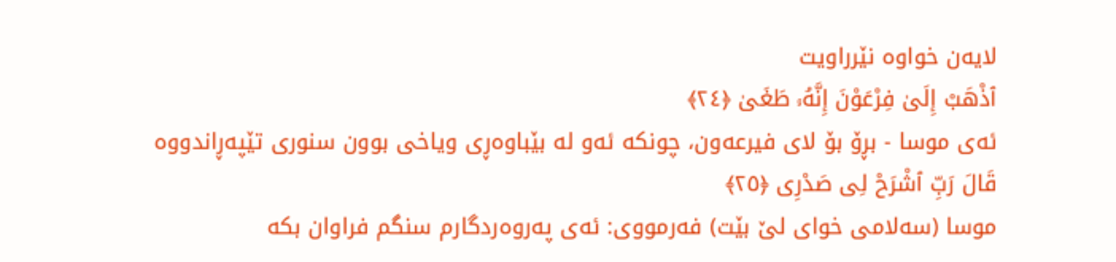لایەن خواوە نێرراویت
ٱذْهَبْ إِلَىٰ فِرْعَوْنَ إِنَّهُۥ طَغَىٰ ﴿٢٤﴾
ئەی موسا - بڕۆ بۆ لای فیرعەون، چونکە ئەو لە بێباوەڕی ویاخی بوون سنوری تێپەڕاندووە
قَالَ رَبِّ ٱشْرَحْ لِى صَدْرِى ﴿٢٥﴾
موسا (سەلامی خوای لێ بێت) فەرمووی: ئەی پەروەردگارم سنگم فراوان بکە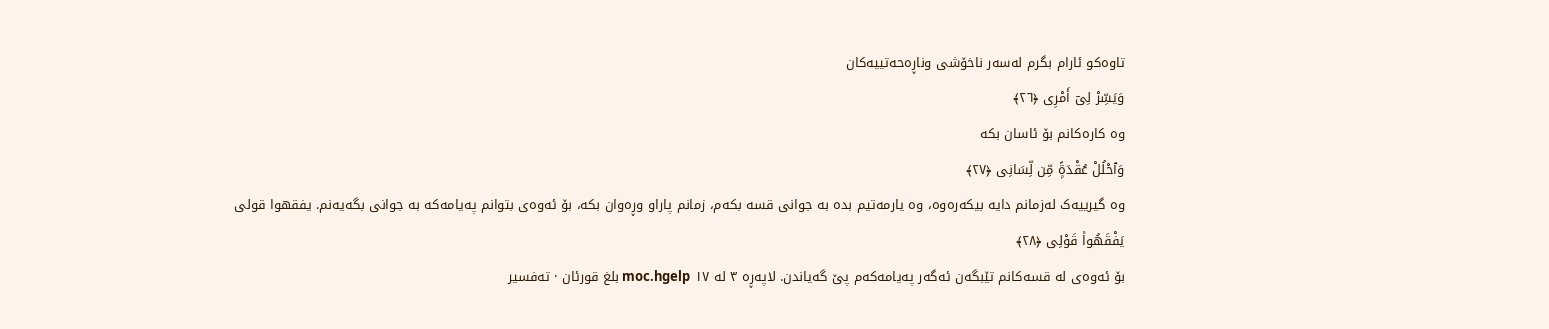تاوەکو ئارام بگرم لەسەر ناخۆشی وناڕەحەتییەکان
وَيَسِّرْ لِىٓ أَمْرِى ﴿٢٦﴾
وە کارەکانم بۆ ئاسان بکە
وَٱحْلُلْ عُقْدَةًۭ مِّن لِّسَانِى ﴿٢٧﴾
وە گیرییەک لەزمانم دایە بیکەرەوە، وە یارمەتیم بدە بە جوانی قسە بکەم، زمانم پاراو وڕەوان بکە، بۆ ئەوەی بتوانم پەیامەکە بە جوانی بگەیەنم. يفقهوا قولى
يَفْقَهُوا۟ قَوْلِى ﴿٢٨﴾
بۆ ئەوەی لە قسەکانم تێبگەن ئەگەر پەیامەکەم پێ گەیاندن. لاپەڕە ٣ لە ١٧ moc.hgelp بلغ قورئان · تەفسیر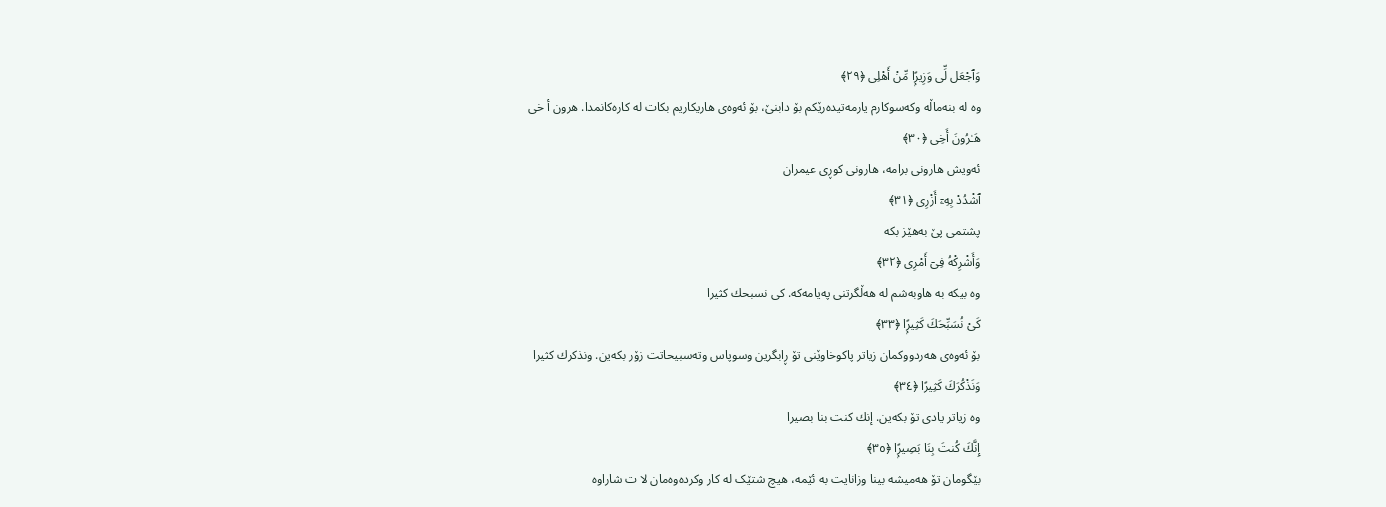وَٱجْعَل لِّى وَزِيرًۭا مِّنْ أَهْلِى ﴿٢٩﴾
وە لە بنەماڵە وکەسوکارم یارمەتیدەرێکم بۆ دابنێ، بۆ ئەوەی ھاریکاریم بکات لە کارەکانمدا. هرون أ خى
هَـٰرُونَ أَخِى ﴿٣٠﴾
ئەویش ھارونی برامە، ھارونی کوڕی عیمران
ٱشْدُدْ بِهِۦٓ أَزْرِى ﴿٣١﴾
پشتمی پێ بەھێز بکە
وَأَشْرِكْهُ فِىٓ أَمْرِى ﴿٣٢﴾
وە بیکە بە ھاوبەشم لە ھەڵگرتنی پەیامەکە. كى نسبحك كثيرا
كَىْ نُسَبِّحَكَ كَثِيرًۭا ﴿٣٣﴾
بۆ ئەوەی ھەردووکمان زیاتر پاکوخاوێنی تۆ ڕابگرین وسوپاس وتەسبیحاتت زۆر بکەین. ونذكرك كثيرا
وَنَذْكُرَكَ كَثِيرًا ﴿٣٤﴾
وە زیاتر یادی تۆ بکەین. إنك كنت بنا بصيرا
إِنَّكَ كُنتَ بِنَا بَصِيرًۭا ﴿٣٥﴾
بێگومان تۆ ھەمیشە بینا وزانایت بە ئێمە، ھیچ شتێک لە کار وکردەوەمان لا ت شاراوە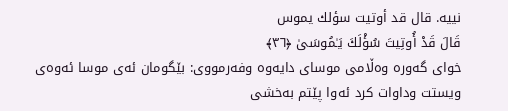نییە. قال قد أوتيت سؤلك يموس
قَالَ قَدْ أُوتِيتَ سُؤْلَكَ يَـٰمُوسَىٰ ﴿٣٦﴾
خوای گەورە وەڵامی موسای دایەوە وفەرمووی: بێگومان ئەی موسا ئەوەی ویستت وداوات کرد ئەوا پێتم بەخشی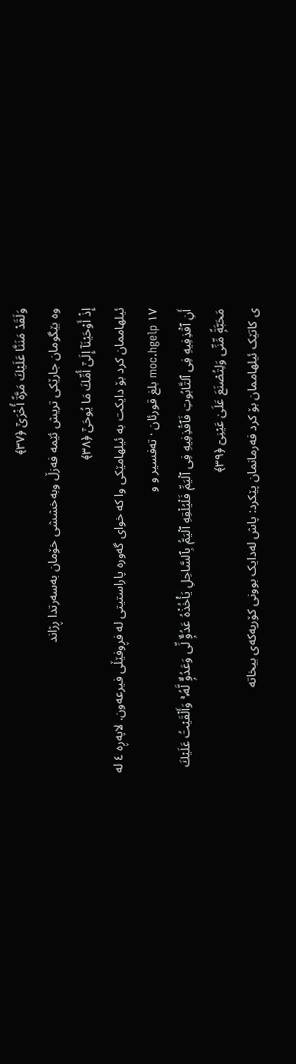وَلَقَدْ مَنَنَّا عَلَيْكَ مَرَّةً أُخْرَىٰٓ ﴿٣٧﴾
وە بێگومان جارێکی تریش ئێمە فەزڵ وبەخششی خۆمان بەسەرتدا ڕژاند
إِذْ أَوْحَيْنَآ إِلَىٰٓ أُمِّكَ مَا يُوحَىٰٓ ﴿٣٨﴾
ئیلھاممان کرد بۆ دایکت بە ئیلھامێکی وا کە خوای گەورە پاراستیتی لە فڕوفێڵی فیرعەون. لاپەڕە ٤ لە ١٧ moc.hgelp بلغ قورئان · تەفسیر و و
أَنِ ٱقْذِفِيهِ فِى ٱلتَّابُوتِ فَٱقْذِفِيهِ فِى ٱلْيَمِّ فَلْيُلْقِهِ ٱلْيَمُّ بِٱلسَّاحِلِ يَأْخُذْهُ عَدُوٌّۭ لِّى وَعَدُوٌّۭ لَّهُۥ ۚ وَأَلْقَيْتُ عَلَيْكَ مَحَبَّةًۭ مِّنِّى وَلِتُصْنَعَ عَلَىٰ عَيْنِىٓ ﴿٣٩﴾
ى کاتێک ئیلھاممان بۆ کرد فەرمانمان پێکرد: پاش لەدایک بوونی کۆرپەکەی بیخاتە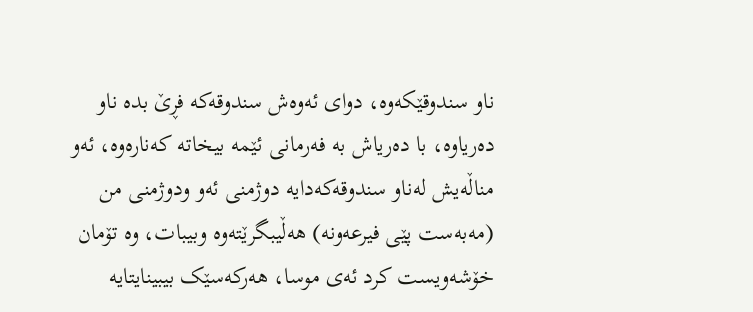ناو سندوقێکەوە، دوای ئەوەش سندوقەکە فڕێ بدە ناو دەریاوە، با دەریاش بە فەرمانی ئێمە بیخاتە کەنارەوە، ئەو مناڵەیش لەناو سندوقەکەدایە دوژمنی ئەو ودوژمنی من (مەبەست پێی فیرعەونە) ھەڵیبگرێتەوە وبیبات، وە تۆمان خۆشەویست کرد ئەی موسا، ھەرکەسێک بیبینایتایە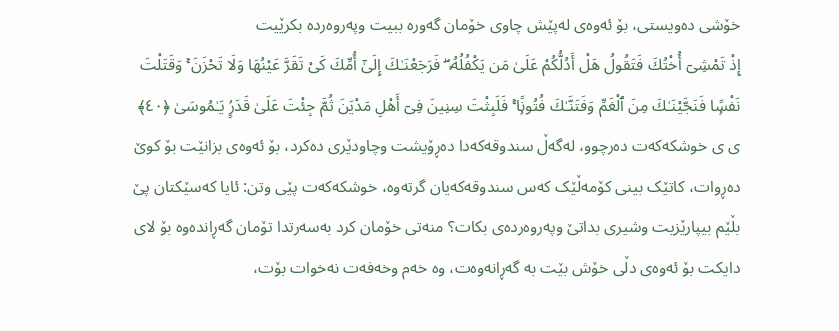خۆشی دەویستی، بۆ ئەوەی لەپێش چاوی خۆمان گەورە ببیت وپەروەردە بکرێیت
إِذْ تَمْشِىٓ أُخْتُكَ فَتَقُولُ هَلْ أَدُلُّكُمْ عَلَىٰ مَن يَكْفُلُهُۥ ۖ فَرَجَعْنَـٰكَ إِلَىٰٓ أُمِّكَ كَىْ تَقَرَّ عَيْنُهَا وَلَا تَحْزَنَ ۚ وَقَتَلْتَ نَفْسًۭا فَنَجَّيْنَـٰكَ مِنَ ٱلْغَمِّ وَفَتَنَّـٰكَ فُتُونًۭا ۚ فَلَبِثْتَ سِنِينَ فِىٓ أَهْلِ مَدْيَنَ ثُمَّ جِئْتَ عَلَىٰ قَدَرٍۢ يَـٰمُوسَىٰ ﴿٤٠﴾
ى ى خوشکەکەت دەرچوو، لەگەڵ سندوقەکەدا دەڕۆیشت وچاودێری دەکرد، بۆ ئەوەی بزانێت بۆ کوێ دەڕوات، کاتێک بینی کۆمەڵێک کەس سندوقەکەیان گرتەوە، خوشکەکەت پێی وتن: ئایا کەسێکتان پێ بڵێم بیپارێزیت وشیری بداتێ وپەروەردەی بکات؟ منەتی خۆمان کرد بەسەرتدا تۆمان گەڕاندەوە بۆ لای دایکت بۆ ئەوەی دڵی خۆش بێت بە گەڕانەوەت، وە خەم وخەفەت نەخوات بۆت،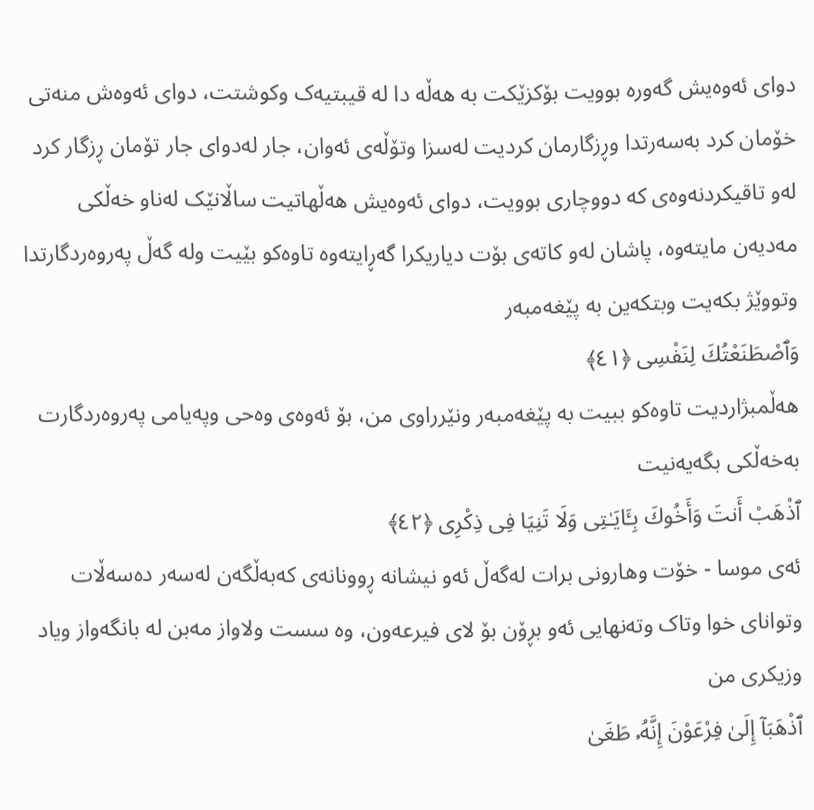دوای ئەوەیش گەورە بوویت بۆکزێکت بە ھەڵە دا لە قیبتیەک وکوشتت، دوای ئەوەش منەتی خۆمان کرد بەسەرتدا وڕزگارمان کردیت لەسزا وتۆڵەی ئەوان، جار لەدوای جار تۆمان ڕزگار کرد لەو تاقیکردنەوەی کە دووچاری بوویت، دوای ئەوەیش ھەڵھاتیت ساڵانێک لەناو خەڵکی مەدیەن مایتەوە، پاشان لەو کاتەی بۆت دیاریکرا گەڕایتەوە تاوەکو بێیت ولە گەڵ پەروەردگارتدا وتووێژ بکەیت وبتکەین بە پێغەمبەر
وَٱصْطَنَعْتُكَ لِنَفْسِى ﴿٤١﴾
ھەڵمبژاردیت تاوەکو ببیت بە پێغەمبەر ونێرراوی من، بۆ ئەوەی وەحی وپەیامی پەروەردگارت بەخەڵکی بگەیەنیت
ٱذْهَبْ أَنتَ وَأَخُوكَ بِـَٔايَـٰتِى وَلَا تَنِيَا فِى ذِكْرِى ﴿٤٢﴾
ئەی موسا - خۆت وھارونی برات لەگەڵ ئەو نیشانە ڕوونانەی کەبەڵگەن لەسەر دەسەڵات وتوانای خوا وتاک وتەنھایی ئەو بڕۆن بۆ لای فیرعەون، وە سست ولاواز مەبن لە بانگەواز ویاد وزیکری من
ٱذْهَبَآ إِلَىٰ فِرْعَوْنَ إِنَّهُۥ طَغَىٰ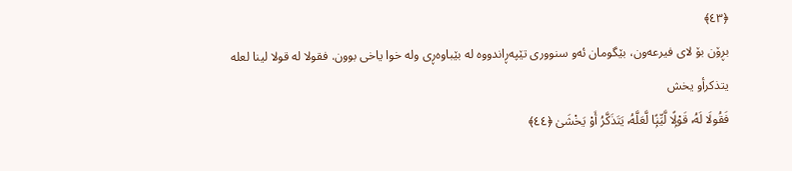﴿٤٣﴾
بڕۆن بۆ لای فیرعەون، بێگومان ئەو سنووری تێپەڕاندووە لە بێباوەڕی ولە خوا یاخی بوون. فقولا له قولا لينا لعله يتذكرأو يخش
فَقُولَا لَهُۥ قَوْلًۭا لَّيِّنًۭا لَّعَلَّهُۥ يَتَذَكَّرُ أَوْ يَخْشَىٰ ﴿٤٤﴾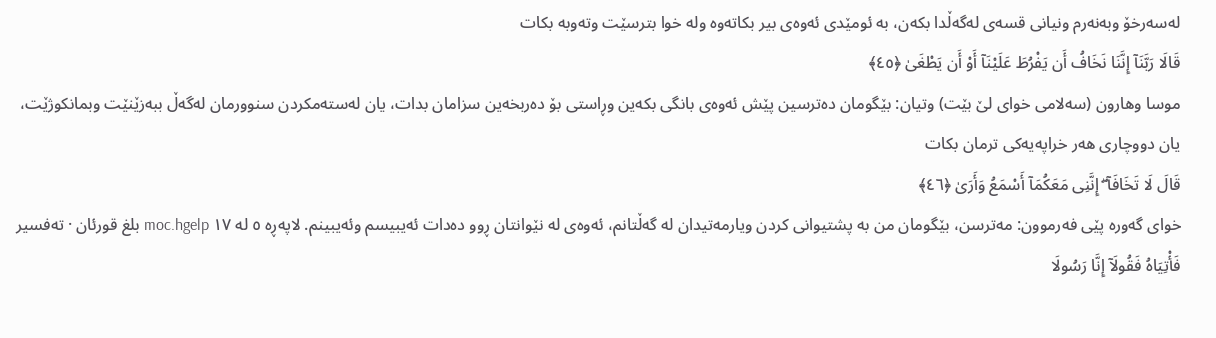لەسەرخۆ وبەنەرم ونیانی قسەی لەگەڵدا بکەن، بە ئومێدی ئەوەی بیر بکاتەوە ولە خوا بترسێت وتەوبە بکات
قَالَا رَبَّنَآ إِنَّنَا نَخَافُ أَن يَفْرُطَ عَلَيْنَآ أَوْ أَن يَطْغَىٰ ﴿٤٥﴾
موسا وھارون (سەلامی خوای لێ بێت) وتیان: بێگومان دەترسین پێش ئەوەی بانگی بکەین وڕاستی بۆ دەربخەین سزامان بدات، یان لەستەمکردن سنوورمان لەگەڵ ببەزێنێت وبمانکوژێت، یان دووچاری ھەر خراپەیەکی ترمان بکات
قَالَ لَا تَخَافَآ ۖ إِنَّنِى مَعَكُمَآ أَسْمَعُ وَأَرَىٰ ﴿٤٦﴾
خوای گەورە پێی فەرموون: مەترسن، بێگومان من بە پشتیوانی کردن ویارمەتیدان لە گەڵتانم، ئەوەی لە نێوانتان ڕوو دەدات ئەیبیسم وئەیبینم. لاپەڕە ٥ لە ١٧ moc.hgelp بلغ قورئان · تەفسیر
فَأْتِيَاهُ فَقُولَآ إِنَّا رَسُولَا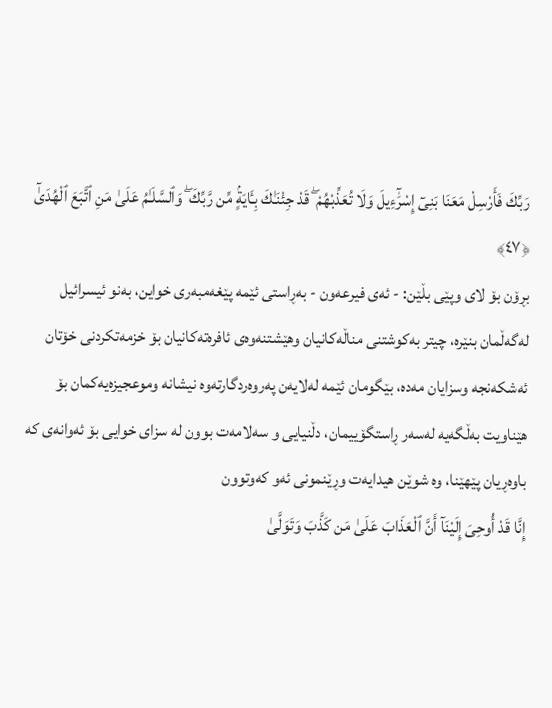رَبِّكَ فَأَرْسِلْ مَعَنَا بَنِىٓ إِسْرَٰٓءِيلَ وَلَا تُعَذِّبْهُمْ ۖ قَدْ جِئْنَـٰكَ بِـَٔايَةٍۢ مِّن رَّبِّكَ ۖ وَٱلسَّلَـٰمُ عَلَىٰ مَنِ ٱتَّبَعَ ٱلْهُدَىٰٓ ﴿٤٧﴾
بڕۆن بۆ لای وپێی بڵێن: - ئەی فیرعەون - بەڕاستی ئێمە پێغەمبەری خواین، بەنو ئیسرائیل لەگەڵمان بنێرە، چیتر بەکوشتنی مناڵەکانیان وھێشتنەوەی ئافرەتەکانیان بۆ خزمەتکردنی خۆتان ئەشکەنجە وسزایان مەدە، بێگومان ئێمە لەلایەن پەروەردگارتەوە نیشانە وموعجیزەیەکمان بۆ ھێناویت بەڵگەیە لەسەر ڕاستگۆییمان، دڵنیایی و سەلامەت بوون لە سزای خوایی بۆ ئەوانەی کە باوەڕیان پێھێنا، وە شوێن ھیدایەت وڕێنمونی ئەو کەوتوون
إِنَّا قَدْ أُوحِىَ إِلَيْنَآ أَنَّ ٱلْعَذَابَ عَلَىٰ مَن كَذَّبَ وَتَوَلَّىٰ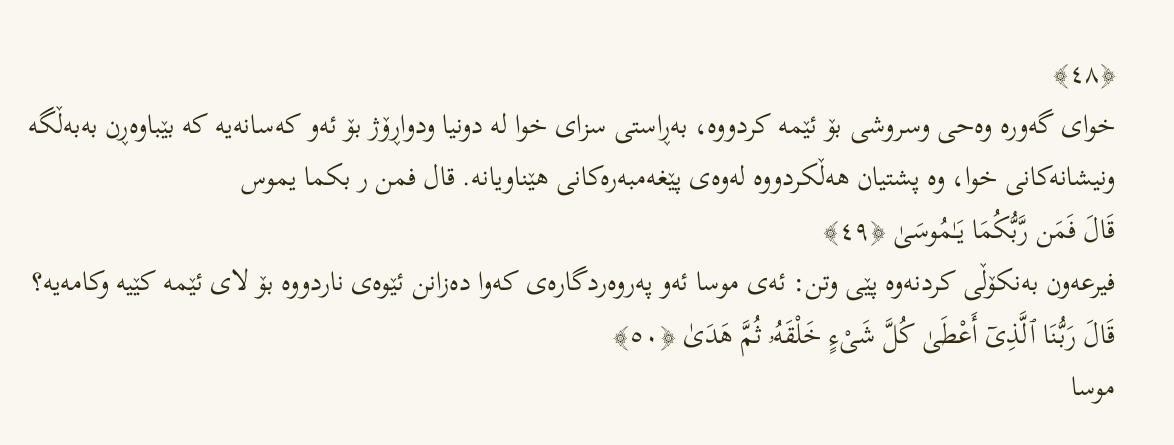﴿٤٨﴾
خوای گەورە وەحی وسروشی بۆ ئێمە کردووە، بەڕاستی سزای خوا لە دونیا ودواڕۆژ بۆ ئەو کەسانەیە کە بێباوەڕن بەبەڵگە ونیشانەکانی خوا، وە پشتیان ھەڵکردووە لەوەی پێغەمبەرەکانی ھێناویانە. قال فمن ر بكما يموس
قَالَ فَمَن رَّبُّكُمَا يَـٰمُوسَىٰ ﴿٤٩﴾
فیرعەون بەنکۆڵی کردنەوە پێی وتن: ئەی موسا ئەو پەروەردگارەی کەوا دەزانن ئێوەی ناردووە بۆ لای ئێمە کێیە وکامەیە؟
قَالَ رَبُّنَا ٱلَّذِىٓ أَعْطَىٰ كُلَّ شَىْءٍ خَلْقَهُۥ ثُمَّ هَدَىٰ ﴿٥٠﴾
موسا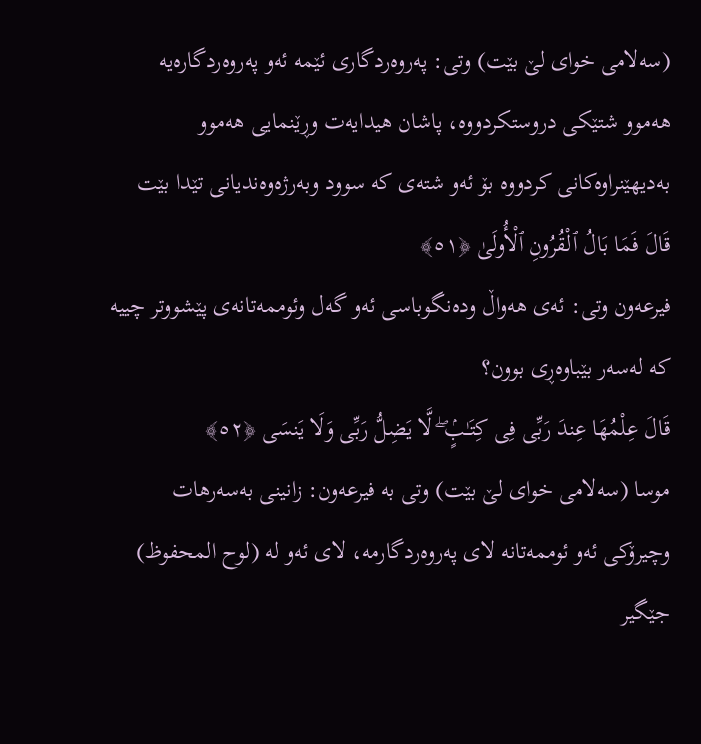(سەلامی خوای لێ بێت) وتی: پەروەردگاری ئێمە ئەو پەروەردگارەیە ھەموو شتێکی دروستکردووە، پاشان ھیدایەت وڕێنمایی ھەموو بەدیھێنراوەکانی کردووە بۆ ئەو شتەی کە سوود وبەرژەوەندیانی تێدا بێت
قَالَ فَمَا بَالُ ٱلْقُرُونِ ٱلْأُولَىٰ ﴿٥١﴾
فیرعەون وتی: ئەی ھەواڵ ودەنگوباسی ئەو گەل وئوممەتانەی پێشووتر چییە کە لەسەر بێباوەڕی بوون؟
قَالَ عِلْمُهَا عِندَ رَبِّى فِى كِتَـٰبٍۢ ۖ لَّا يَضِلُّ رَبِّى وَلَا يَنسَى ﴿٥٢﴾
موسا (سەلامی خوای لێ بێت) وتی بە فیرعەون: زانینی بەسەرھات وچیرۆکی ئەو ئوممەتانە لای پەروەردگارمە، لای ئەو لە (لوح المحفوظ) جێگیر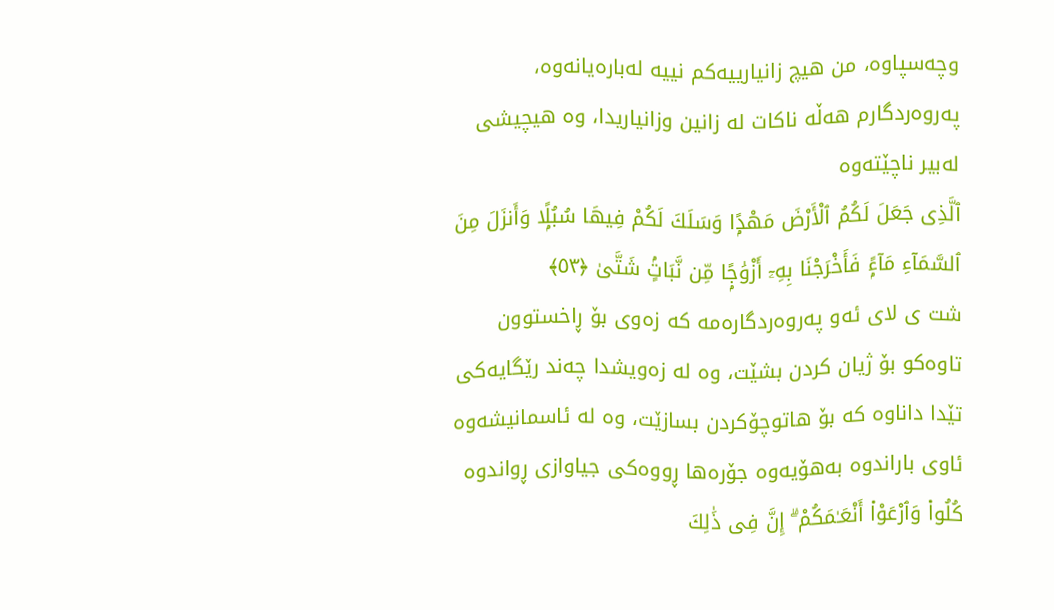وچەسپاوە، من ھیچ زانیارییەکم نییە لەبارەیانەوە، پەروەردگارم ھەڵە ناکات لە زانین وزانیاریدا، وە ھیچیشی لەبیر ناچێتەوە
ٱلَّذِى جَعَلَ لَكُمُ ٱلْأَرْضَ مَهْدًۭا وَسَلَكَ لَكُمْ فِيهَا سُبُلًۭا وَأَنزَلَ مِنَ ٱلسَّمَآءِ مَآءًۭ فَأَخْرَجْنَا بِهِۦٓ أَزْوَٰجًۭا مِّن نَّبَاتٍۢ شَتَّىٰ ﴿٥٣﴾
شت ى لای ئەو پەروەردگارەمە کە زەوی بۆ ڕاخستوون تاوەکو بۆ ژیان کردن بشێت، وە لە زەویشدا چەند رێگایەکی تێدا داناوە کە بۆ ھاتوچۆکردن بسازێت، وە لە ئاسمانیشەوە ئاوی باراندوە بەھۆیەوە جۆرەھا ڕووەکی جیاوازی ڕواندوە
كُلُوا۟ وَٱرْعَوْا۟ أَنْعَـٰمَكُمْ ۗ إِنَّ فِى ذَٰلِكَ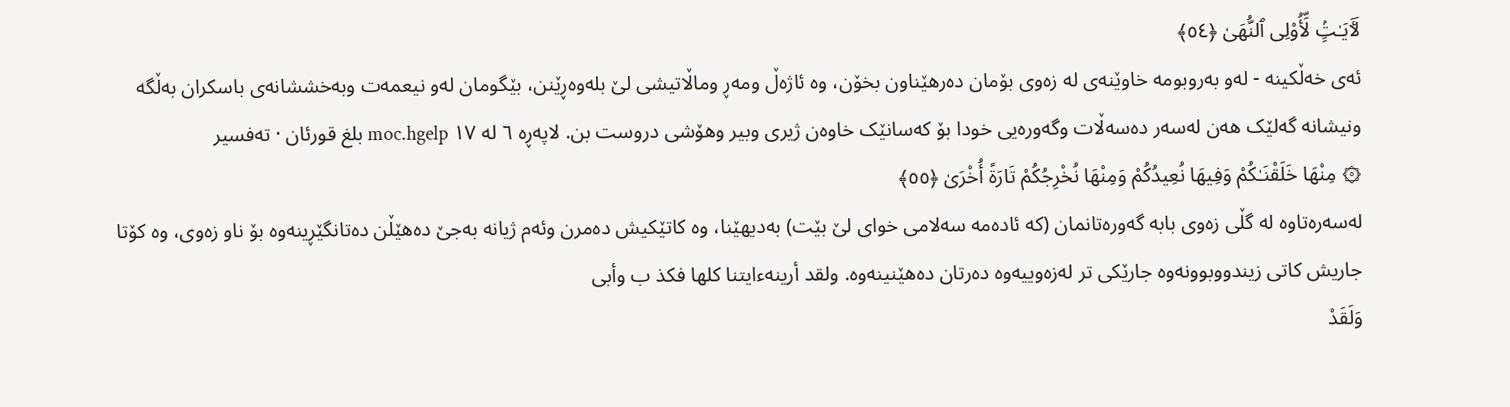لَـَٔايَـٰتٍۢ لِّأُو۟لِى ٱلنُّهَىٰ ﴿٥٤﴾
ئەی خەڵکینە - لەو بەروبومە خاوێنەی لە زەوی بۆمان دەرھێناون بخۆن، وە ئاژەڵ ومەڕ وماڵاتیشی لێ بلەوەڕێنن، بێگومان لەو نیعمەت وبەخششانەی باسکران بەڵگە ونیشانە گەلێک ھەن لەسەر دەسەڵات وگەورەیی خودا بۆ کەسانێک خاوەن ژیری وبیر وھۆشی دروست بن. لاپەڕە ٦ لە ١٧ moc.hgelp بلغ قورئان · تەفسیر
۞ مِنْهَا خَلَقْنَـٰكُمْ وَفِيهَا نُعِيدُكُمْ وَمِنْهَا نُخْرِجُكُمْ تَارَةً أُخْرَىٰ ﴿٥٥﴾
لەسەرەتاوە لە گڵی زەوی بابە گەورەتانمان (کە ئادەمە سەلامی خوای لێ بێت) بەدیھێنا، وە کاتێکیش دەمرن وئەم ژیانە بەجێ دەھێڵن دەتانگێڕینەوە بۆ ناو زەوی، وە کۆتا جاریش کاتی زیندووبوونەوە جارێکی تر لەزەوییەوە دەرتان دەھێنینەوە. ولقد أرينهءايتنا كلها فكذ ب وأبى
وَلَقَدْ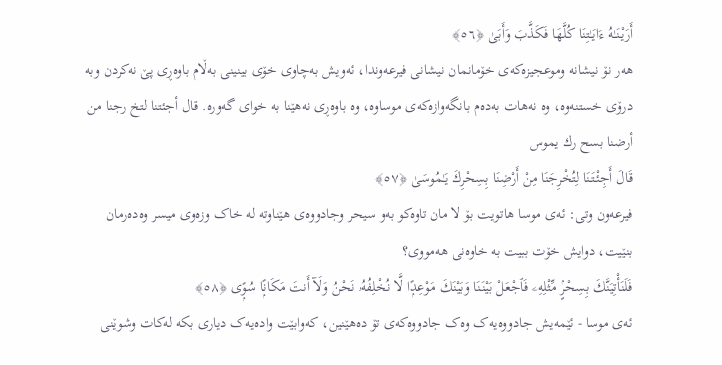أَرَيْنَـٰهُ ءَايَـٰتِنَا كُلَّهَا فَكَذَّبَ وَأَبَىٰ ﴿٥٦﴾
ھەر نۆ نیشانە وموعجیزەکەی خۆمانمان نیشانی فیرعەوندا، ئەویش بەچاوی خۆی بینینی بەڵام باوەڕی پێ نەکردن وبە درۆی خستنەوە، وە نەھات بەدەم بانگەوازەکەی موساوە، وە باوەڕی نەھێنا بە خوای گەورە. قال أجئتنا لتخ رجنا من أرضنا بسح رك يموس
قَالَ أَجِئْتَنَا لِتُخْرِجَنَا مِنْ أَرْضِنَا بِسِحْرِكَ يَـٰمُوسَىٰ ﴿٥٧﴾
فیرعەون وتی: ئەی موسا ھاتویت بۆ لا مان تاوەکو بەو سیحر وجادووەی ھێناوتە لە خاک وزەوی میسر وەدەرمان بنێیت، دوایش خۆت ببیت بە خاوەنی ھەمووی؟
فَلَنَأْتِيَنَّكَ بِسِحْرٍۢ مِّثْلِهِۦ فَٱجْعَلْ بَيْنَنَا وَبَيْنَكَ مَوْعِدًۭا لَّا نُخْلِفُهُۥ نَحْنُ وَلَآ أَنتَ مَكَانًۭا سُوًۭى ﴿٥٨﴾
ئەی موسا - ئێمەیش جادووەیەک وەک جادووەکەی تۆ دەھێنین، کەوابێت وادەیەک دیاری بکە لەکات وشوێنی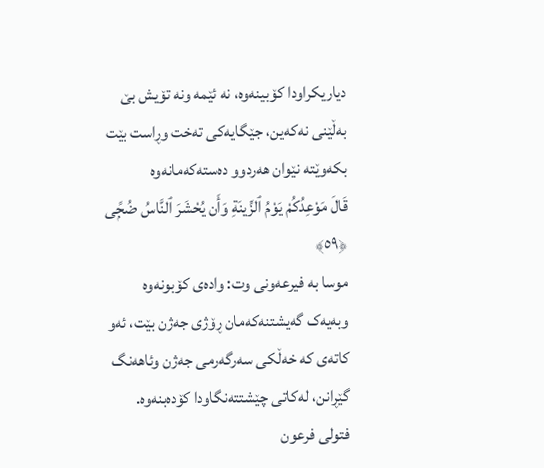دیاریکراودا کۆبینەوە، نە ئێمە ونە تۆیش بێ بەڵێنی نەکەین، جێگایەکی تەخت وڕاست بێت بکەوێتە نێوان ھەردوو دەستەکەمانەوە
قَالَ مَوْعِدُكُمْ يَوْمُ ٱلزِّينَةِ وَأَن يُحْشَرَ ٱلنَّاسُ ضُحًۭى ﴿٥٩﴾
موسا بە فیرعەونی وت: وادەی کۆبونەوە وبەیەک گەیشتنەکەمان ڕۆژی جەژن بێت، ئەو کاتەی کە خەڵکی سەرگەرمی جەژن وئاھەنگ گێڕانن، لەکاتی چێشتتەنگاودا کۆدەبنەوە. فتولى فرعون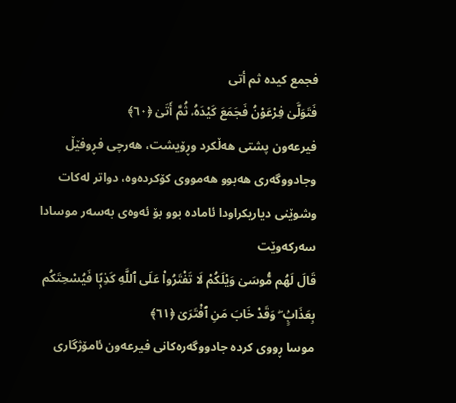فجمع كيده ثم أتى
فَتَوَلَّىٰ فِرْعَوْنُ فَجَمَعَ كَيْدَهُۥ ثُمَّ أَتَىٰ ﴿٦٠﴾
فیرعەون پشتی ھەڵکرد وڕۆیشت، ھەرچی فڕوفێڵ وجادووگەری ھەبوو ھەمووی کۆکردەوە، دواتر لەکات وشوێنی دیاریکراودا ئامادە بوو بۆ ئەوەی بەسەر موسادا سەرکەوێت
قَالَ لَهُم مُّوسَىٰ وَيْلَكُمْ لَا تَفْتَرُوا۟ عَلَى ٱللَّهِ كَذِبًۭا فَيُسْحِتَكُم بِعَذَابٍۢ ۖ وَقَدْ خَابَ مَنِ ٱفْتَرَىٰ ﴿٦١﴾
موسا ڕووی کردە جادووگەرەکانی فیرعەون ئامۆژگاری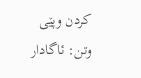کردن وپێی وتن: ئاگادار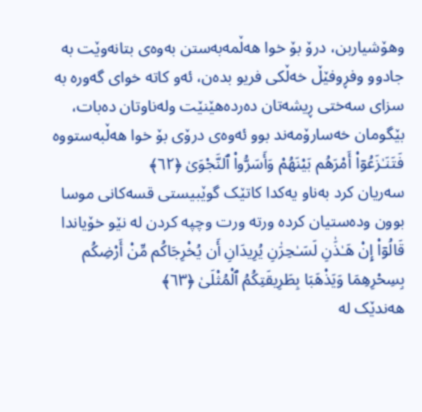وھۆشیاربن، درۆ بۆ خوا ھەڵمەبەستن بەوەی بتانەوێت بە جادوو وفڕوفێڵ خەڵکی فریو بدەن، ئەو کاتە خوای گەورە بە سزای سەختی ڕیشەتان دەردەھێنێت ولەناوتان دەبات، بێگومان خەسارۆمەند بوو ئەوەی درۆی بۆ خوا ھەڵبەستووە
فَتَنَـٰزَعُوٓا۟ أَمْرَهُم بَيْنَهُمْ وَأَسَرُّوا۟ ٱلنَّجْوَىٰ ﴿٦٢﴾
سەریان کرد بەناو یەکدا کاتێک گوێبیستی قسەکانی موسا بوون ودەستیان کردە ورتە ورت وچپە کردن لە نێو خۆیاندا
قَالُوٓا۟ إِنْ هَـٰذَٰنِ لَسَـٰحِرَٰنِ يُرِيدَانِ أَن يُخْرِجَاكُم مِّنْ أَرْضِكُم بِسِحْرِهِمَا وَيَذْهَبَا بِطَرِيقَتِكُمُ ٱلْمُثْلَىٰ ﴿٦٣﴾
ھەندێک لە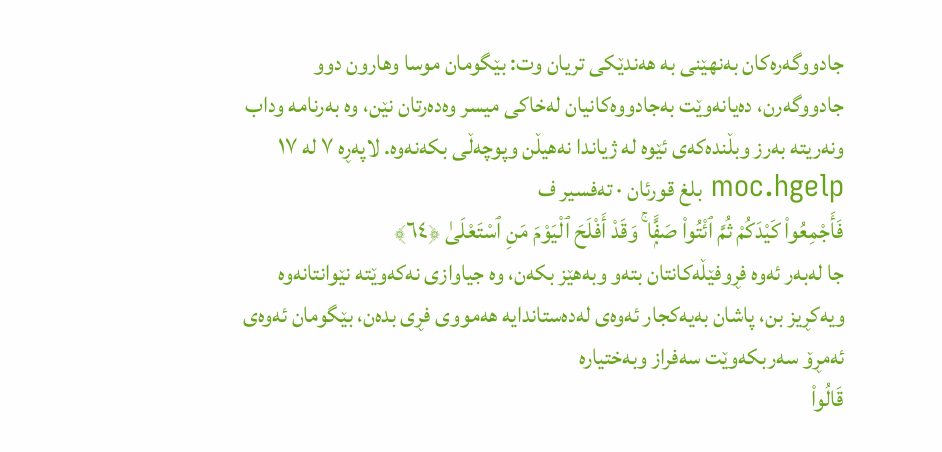جادووگەرەکان بەنھێنی بە ھەندێکی تریان وت: بێگومان موسا وھارون دوو جادووگەرن، دەیانەوێت بەجادووەکانیان لەخاکی میسر وەدەرتان نێن، وە بەرنامە وداب ونەریتە بەرز وبڵندەکەی ئێوە لە ژیاندا نەھیڵن وپوچەڵی بکەنەوە. لاپەڕە ٧ لە ١٧ moc.hgelp بلغ قورئان · تەفسیر ف
فَأَجْمِعُوا۟ كَيْدَكُمْ ثُمَّ ٱئْتُوا۟ صَفًّۭا ۚ وَقَدْ أَفْلَحَ ٱلْيَوْمَ مَنِ ٱسْتَعْلَىٰ ﴿٦٤﴾
جا لەبەر ئەوە فڕوفێڵەکانتان بتەو وبەھێز بکەن، وە جیاوازی نەکەوێتە نێوانتانەوە ویەکڕیز بن، پاشان بەیەکجار ئەوەی لەدەستاندایە ھەمووی فڕی بدەن، بێگومان ئەوەی ئەمڕۆ سەربکەوێت سەفراز وبەختیارە
قَالُوا۟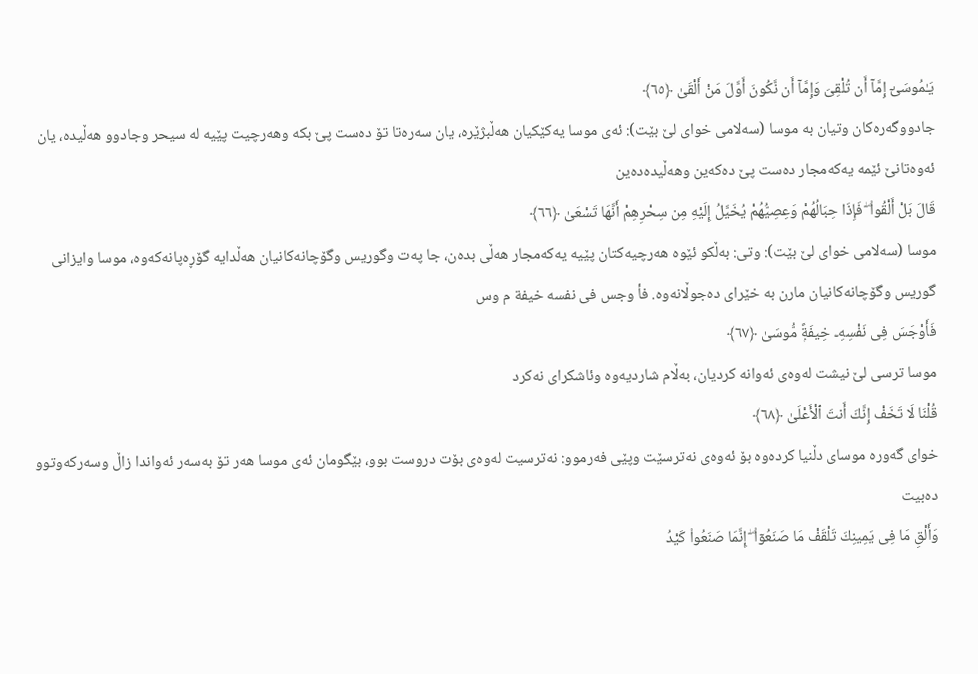يَـٰمُوسَىٰٓ إِمَّآ أَن تُلْقِىَ وَإِمَّآ أَن نَّكُونَ أَوَّلَ مَنْ أَلْقَىٰ ﴿٦٥﴾
جادووگەرەکان وتیان بە موسا (سەلامی خوای لێ بێت): ئەی موسا یەکێکیان ھەڵبژێرە، یان سەرەتا تۆ دەست پێ بکە وھەرچیت پێیە لە سیحر وجادوو ھەڵیدە، یان ئەوەتانێ ئێمە یەکەمجار دەست پێ دەکەین وھەڵیدەدەین
قَالَ بَلْ أَلْقُوا۟ ۖ فَإِذَا حِبَالُهُمْ وَعِصِيُّهُمْ يُخَيَّلُ إِلَيْهِ مِن سِحْرِهِمْ أَنَّهَا تَسْعَىٰ ﴿٦٦﴾
موسا (سەلامی خوای لێ بێت): وتی: بەڵکو ئێوە ھەرچیەکتان پێیە یەکەمجار ھەڵی بدەن، جا پەت وگوریس وگۆچانەکانیان ھەڵدایە گۆڕەپانەکەوە، موسا وایزانی گوریس وگۆچانەکانیان مارن بە خێرای دەجوڵانەوە. فأ وجس فى نفسه خيفة م وس
فَأَوْجَسَ فِى نَفْسِهِۦ خِيفَةًۭ مُّوسَىٰ ﴿٦٧﴾
موسا ترسی لێ نیشت لەوەی ئەوانە کردیان، بەڵام شاردیەوە وئاشکرای نەکرد
قُلْنَا لَا تَخَفْ إِنَّكَ أَنتَ ٱلْأَعْلَىٰ ﴿٦٨﴾
خوای گەورە موسای دڵنیا کردەوە بۆ ئەوەی نەترسێت وپێی فەرموو: نەترسیت لەوەی بۆت دروست بوو، بێگومان ئەی موسا ھەر تۆ بەسەر ئەواندا زاڵ وسەرکەوتوو دەبیت
وَأَلْقِ مَا فِى يَمِينِكَ تَلْقَفْ مَا صَنَعُوٓا۟ ۖ إِنَّمَا صَنَعُوا۟ كَيْدُ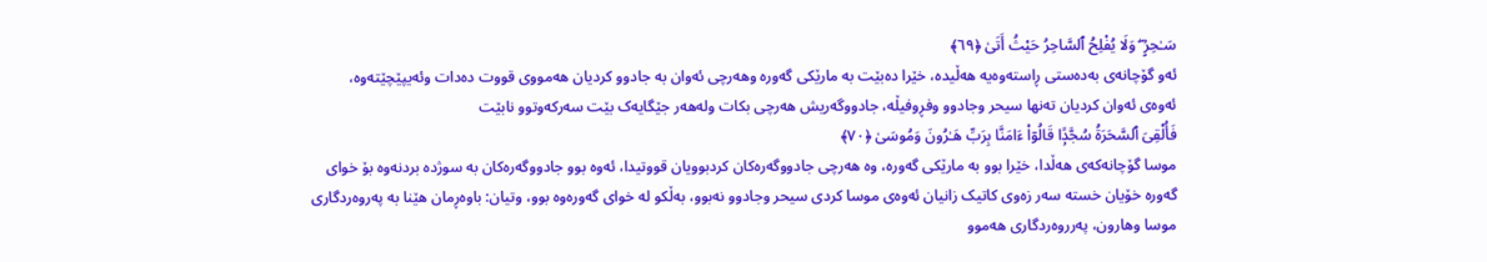سَـٰحِرٍۢ ۖ وَلَا يُفْلِحُ ٱلسَّاحِرُ حَيْثُ أَتَىٰ ﴿٦٩﴾
ئەو گۆچانەی بەدەستی ڕاستەوەیە ھەڵیدە، خێرا دەبێت بە مارێکی گەورە وھەرچی ئەوان بە جادوو کردیان ھەمووی قووت دەدات وئەیپێچێتەوە، ئەوەی ئەوان کردیان تەنھا سیحر وجادوو وفڕوفیڵە، جادووگەریش ھەرچی بکات ولەھەر جێگایەک بێت سەرکەوتوو نابێت
فَأُلْقِىَ ٱلسَّحَرَةُ سُجَّدًۭا قَالُوٓا۟ ءَامَنَّا بِرَبِّ هَـٰرُونَ وَمُوسَىٰ ﴿٧٠﴾
موسا گۆچانەکەی ھەڵدا، خێرا بوو بە مارێکی گەورە، وە ھەرچی جادووگەرەکان کردبوویان قووتیدا، ئەوە بوو جادووگەرەکان بە سوژدە بردنەوە بۆ خوای گەورە خۆیان خستە سەر زەوی کاتیک زانیان ئەوەی موسا کردی سیحر وجادوو نەبوو، بەڵکو لە خوای گەورەوە بوو، وتیان: باوەڕمان ھێنا بە پەروەردگاری موسا وھارون، پەرروەردگاری ھەموو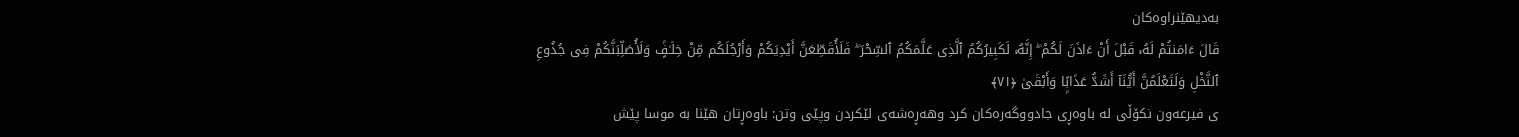بەدیھێنراوەکان
قَالَ ءَامَنتُمْ لَهُۥ قَبْلَ أَنْ ءَاذَنَ لَكُمْ ۖ إِنَّهُۥ لَكَبِيرُكُمُ ٱلَّذِى عَلَّمَكُمُ ٱلسِّحْرَ ۖ فَلَأُقَطِّعَنَّ أَيْدِيَكُمْ وَأَرْجُلَكُم مِّنْ خِلَـٰفٍۢ وَلَأُصَلِّبَنَّكُمْ فِى جُذُوعِ ٱلنَّخْلِ وَلَتَعْلَمُنَّ أَيُّنَآ أَشَدُّ عَذَابًۭا وَأَبْقَىٰ ﴿٧١﴾
ى فیرعەون نکۆڵی لە باوەڕی جادووگەرەکان کرد وھەڕەشەی لێکردن وپێی وتن: باوەڕتان ھێنا بە موسا پێش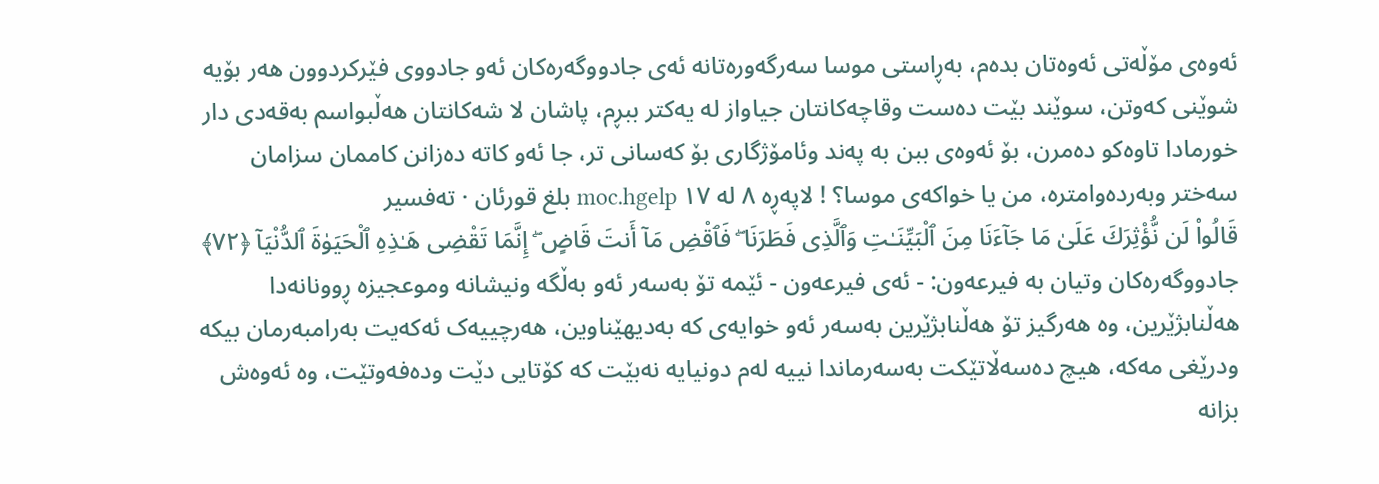ئەوەی مۆڵەتی ئەوەتان بدەم، بەڕاستی موسا سەرگەورەتانە ئەی جادووگەرەکان ئەو جادووی فێرکردوون ھەر بۆیە شوێنی کەوتن، سوێند بێت دەست وقاچەکانتان جیاواز لە یەکتر ببڕم، پاشان لا شەکانتان ھەڵبواسم بەقەدی دار خورمادا تاوەکو دەمرن، بۆ ئەوەی ببن بە پەند وئامۆژگاری بۆ کەسانی تر، جا ئەو کاتە دەزانن کاممان سزامان سەختر وبەردەوامترە، من یا خواکەی موسا؟ ! لاپەڕە ٨ لە ١٧ moc.hgelp بلغ قورئان · تەفسیر
قَالُوا۟ لَن نُّؤْثِرَكَ عَلَىٰ مَا جَآءَنَا مِنَ ٱلْبَيِّنَـٰتِ وَٱلَّذِى فَطَرَنَا ۖ فَٱقْضِ مَآ أَنتَ قَاضٍ ۖ إِنَّمَا تَقْضِى هَـٰذِهِ ٱلْحَيَوٰةَ ٱلدُّنْيَآ ﴿٧٢﴾
جادووگەرەکان وتیان بە فیرعەون: - ئەی فیرعەون - ئێمە تۆ بەسەر ئەو بەڵگە ونیشانە وموعجیزە ڕوونانەدا ھەڵنابژێرین، وە ھەرگیز تۆ ھەڵنابژێرین بەسەر ئەو خوایەی کە بەدیھێناوین، ھەرچییەک ئەکەیت بەرامبەرمان بیکە ودرێغی مەکە، ھیچ دەسەڵاتێکت بەسەرماندا نییە لەم دونیایە نەبێت کە کۆتایی دێت ودەفەوتێت، وە ئەوەش بزانە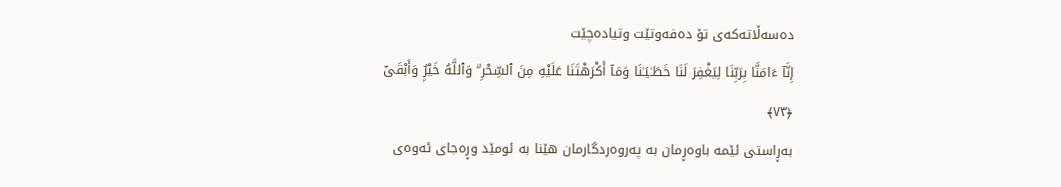دەسەڵاتەکەی تۆ دەفەوتێت وتیادەچێت
إِنَّآ ءَامَنَّا بِرَبِّنَا لِيَغْفِرَ لَنَا خَطَـٰيَـٰنَا وَمَآ أَكْرَهْتَنَا عَلَيْهِ مِنَ ٱلسِّحْرِ ۗ وَٱللَّهُ خَيْرٌۭ وَأَبْقَىٰٓ ﴿٧٣﴾
بەڕاستی ئێمە باوەڕمان بە پەروەردگارمان ھێنا بە ئومێد وڕەجای ئەوەی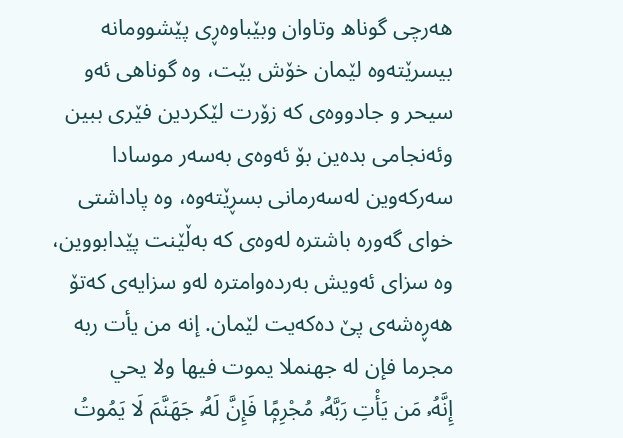ھەرچی گوناھ وتاوان وبێباوەڕی پێشوومانە بیسرێتەوە لێمان خۆش بێت، وە گوناھی ئەو سیحر و جادووەی کە زۆرت لێکردین فێری ببین وئەنجامی بدەین بۆ ئەوەی بەسەر موسادا سەرکەوین لەسەرمانی بسڕێتەوە، وە پاداشتی خوای گەورە باشترە لەوەی کە بەڵێنت پێدابووین، وە سزای ئەویش بەردەوامترە لەو سزایەی کەتۆ ھەڕەشەی پێ دەکەیت لێمان. إنه من يأت ربه مجرما فإن له جهنملا يموت فيها ولا يحي
إِنَّهُۥ مَن يَأْتِ رَبَّهُۥ مُجْرِمًۭا فَإِنَّ لَهُۥ جَهَنَّمَ لَا يَمُوتُ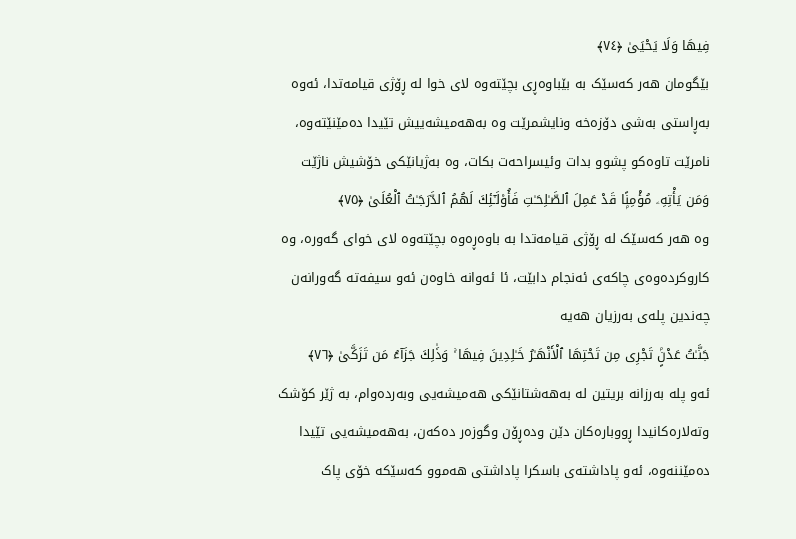فِيهَا وَلَا يَحْيَىٰ ﴿٧٤﴾
بێگومان ھەر کەسێک بە بێباوەڕی بچێتەوە لای خوا لە ڕۆژی قیامەتدا، ئەوە بەڕاستی بەشی دۆزەخە ونایشمرێت وە بەھەمیشەییش تێیدا دەمێنێتەوە، نامرێت تاوەکو پشوو بدات وئیسراحەت بکات، وە بەژیانێکی خۆشیش ناژێت
وَمَن يَأْتِهِۦ مُؤْمِنًۭا قَدْ عَمِلَ ٱلصَّـٰلِحَـٰتِ فَأُو۟لَـٰٓئِكَ لَهُمُ ٱلدَّرَجَـٰتُ ٱلْعُلَىٰ ﴿٧٥﴾
وە ھەر کەسێک لە ڕۆژی قيامەتدا بە باوەڕەوە بچێتەوە لای خوای گەورە، وە کاروکردەوەی چاکەی ئەنجام دابێت، ئا ئەوانە خاوەن ئەو سیفەتە گەورانەن چەندین پلەی بەرزیان ھەیە
جَنَّـٰتُ عَدْنٍۢ تَجْرِى مِن تَحْتِهَا ٱلْأَنْهَـٰرُ خَـٰلِدِينَ فِيهَا ۚ وَذَٰلِكَ جَزَآءُ مَن تَزَكَّىٰ ﴿٧٦﴾
ئەو پلە بەرزانە بریتین لە بەھەشتانێکی ھەمیشەیی وبەردەوام، بە ژێر کۆشک وتەلارەکانیدا ڕووبارەکان دێن ودەڕۆن وگوزەر دەکەن، بەھەمیشەیی تێیدا دەمێننەوە، ئەو پاداشتەی باسکرا پاداشتی ھەموو کەسێکە خۆی پاک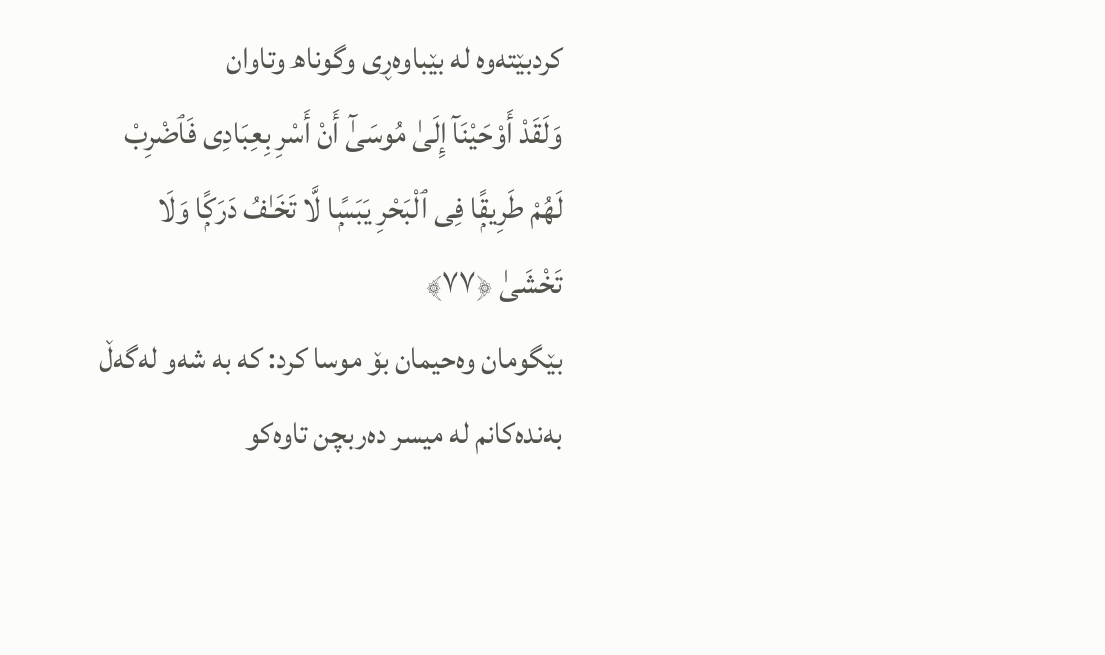کردبێتەوە لە بێباوەڕی وگوناھ وتاوان
وَلَقَدْ أَوْحَيْنَآ إِلَىٰ مُوسَىٰٓ أَنْ أَسْرِ بِعِبَادِى فَٱضْرِبْ لَهُمْ طَرِيقًۭا فِى ٱلْبَحْرِ يَبَسًۭا لَّا تَخَـٰفُ دَرَكًۭا وَلَا تَخْشَىٰ ﴿٧٧﴾
بێگومان وەحیمان بۆ موسا کرد: کە بە شەو لەگەڵ بەندەکانم لە میسر دەربچن تاوەکو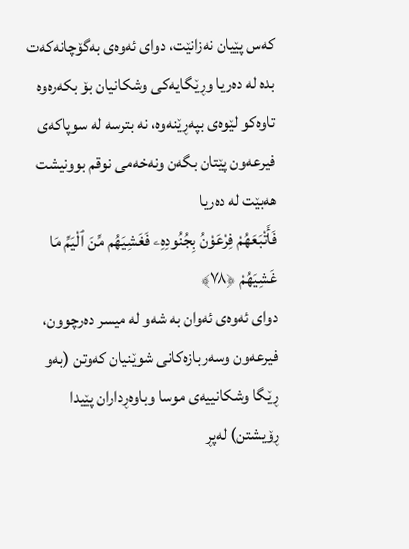کەس پێیان نەزانێت، دوای ئەوەی بەگۆچانەکەت بدە لە دەریا وڕێگایەکی وشکانیان بۆ بکەرەوە تاوەکو لێوەی بپەڕێنەوە، نە بترسە لە سوپاکەی فیرعەون پێتان بگەن ونەخەمی نوقم بوونیشت ھەبێت لە دەریا
فَأَتْبَعَهُمْ فِرْعَوْنُ بِجُنُودِهِۦ فَغَشِيَهُم مِّنَ ٱلْيَمِّ مَا غَشِيَهُمْ ﴿٧٨﴾
دوای ئەوەی ئەوان بە شەو لە میسر دەرچوون، فیرعەون وسەربازەکانی شوێنیان کەوتن (بەو ڕێگا وشکانییەی موسا وباوەڕداران پێیدا ڕۆیشتن) لەپڕ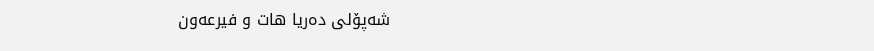شەپۆلی دەریا ھات و فیرعەون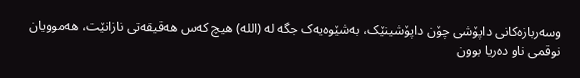وسەربازەکانی داپۆشی چۆن داپۆشینێک، بەشێوەیەک جگە لە (اللە) ھیچ کەس ھەقیقەتی نازانێت، ھەموویان نوقمی ناو دەریا بوون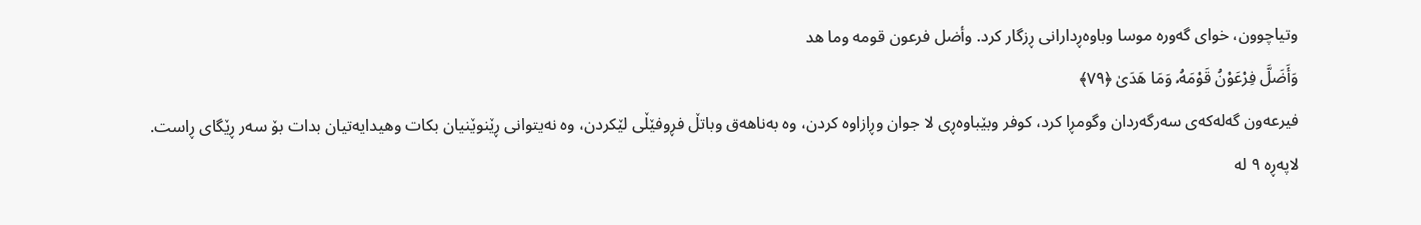وتیاچوون، خوای گەورە موسا وباوەڕدارانی ڕزگار کرد. وأضل فرعون قومه وما هد
وَأَضَلَّ فِرْعَوْنُ قَوْمَهُۥ وَمَا هَدَىٰ ﴿٧٩﴾
فیرعەون گەلەکەی سەرگەردان وگومڕا کرد، کوفر وبێباوەڕی لا جوان وڕازاوە کردن، وە بەناھەق وباتڵ فڕوفێڵی لێکردن، وە نەیتوانی ڕێنوێنیان بکات وھیدایەتیان بدات بۆ سەر ڕێگای ڕاست. لاپەڕە ٩ لە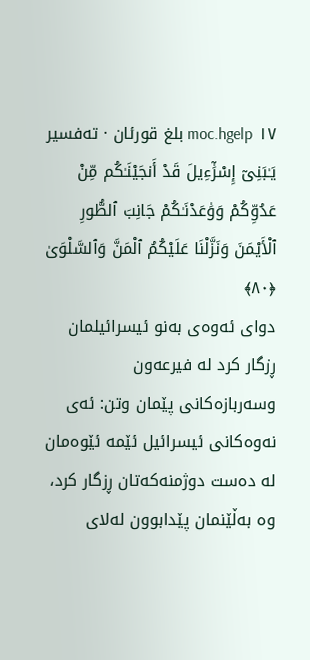١٧ moc.hgelp بلغ قورئان · تەفسیر
يَـٰبَنِىٓ إِسْرَٰٓءِيلَ قَدْ أَنجَيْنَـٰكُم مِّنْ عَدُوِّكُمْ وَوَٰعَدْنَـٰكُمْ جَانِبَ ٱلطُّورِ ٱلْأَيْمَنَ وَنَزَّلْنَا عَلَيْكُمُ ٱلْمَنَّ وَٱلسَّلْوَىٰ ﴿٨٠﴾
دوای ئەوەی بەنو ئیسرائیلمان ڕزگار کرد لە فیرعەون وسەربازەکانی پێمان وتن: ئەی نەوەکانی ئیسرائیل ئێمە ئێوەمان لە دەست دوژمنەکەتان ڕزگار کرد، وە بەڵێنمان پێدابوون لەلای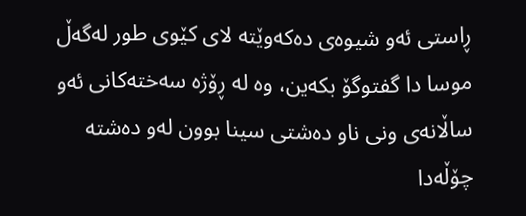ڕاستی ئەو شیوەی دەکەوێتە لای کێوی طور لەگەڵ موسا دا گفتوگۆ بکەین، وە لە ڕۆژە سەختەکانی ئەو ساڵانەی ونی ناو دەشتی سینا بوون لەو دەشتە چۆڵەدا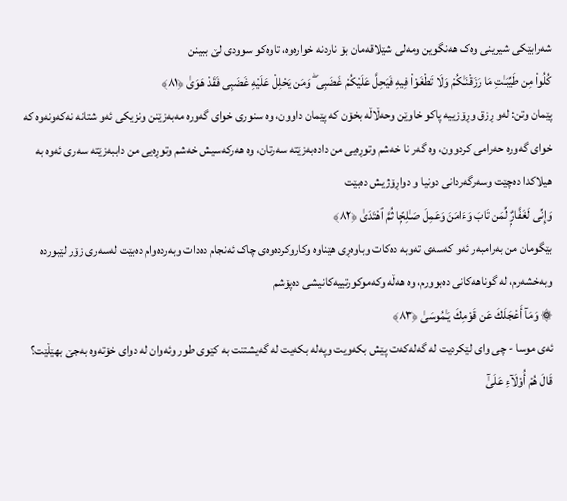شەرابێکی شیرینی وەک ھەنگوین ومەلی شێلاقەمان بۆ ناردنە خوارەوە، تاوەکو سوودی لێ ببینن
كُلُوا۟ مِن طَيِّبَـٰتِ مَا رَزَقْنَـٰكُمْ وَلَا تَطْغَوْا۟ فِيهِ فَيَحِلَّ عَلَيْكُمْ غَضَبِى ۖ وَمَن يَحْلِلْ عَلَيْهِ غَضَبِى فَقَدْ هَوَىٰ ﴿٨١﴾
پێمان وتن: لەو ڕزق وڕۆزییە پاکو خاوێن وحەڵاڵە بخۆن کە پێمان داوون، وە سنوری خوای گەورە مەبەزێنن ونزیکی ئەو شتانە نەکەونەوە کە خوای گەورە حەرامی کردوون، وە گەر نا خەشم وتوڕەیی من دادەبەزێتە سەرتان، وە ھەرکەسیش خەشم وتوڕەیی من داببەزێتە سەری ئەوە بە ھیلاکدا دەچێت وسەرگەردانی دونیا و دواڕۆژیش دەبێت
وَإِنِّى لَغَفَّارٌۭ لِّمَن تَابَ وَءَامَنَ وَعَمِلَ صَـٰلِحًۭا ثُمَّ ٱهْتَدَىٰ ﴿٨٢﴾
بێگومان من بەرامبەر ئەو کەسەی تەوبە دەکات وباوەڕی ھێناوە وکاروکردەوەی چاک ئەنجام دەدات وبەردەوام دەبێت لەسەری زۆر لێبوردە وبەخشەرم، لە گوناھەکانی دەبوورم، وە ھەڵە وکەموکورتییەکانیشی دەپۆشم
۞ وَمَآ أَعْجَلَكَ عَن قَوْمِكَ يَـٰمُوسَىٰ ﴿٨٣﴾
ئەی موسا - چی وای لێکردیت لە گەلەکەت پێش بکەویت وپەلە بکەیت لە گەیشتنت بە کێوی طور وئەوان لە دوای خۆتەوە بەجێ بھێڵێت؟
قَالَ هُمْ أُو۟لَآءِ عَلَىٰٓ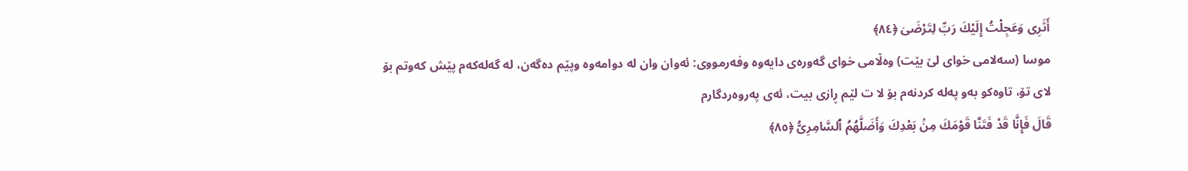أَثَرِى وَعَجِلْتُ إِلَيْكَ رَبِّ لِتَرْضَىٰ ﴿٨٤﴾
موسا (سەلامی خوای لێ بێت) وەڵامی خوای گەورەی دایەوە وفەرمووی: ئەوان وان لە دوامەوە وپێم دەگەن، لە گەلەکەم پێش کەوتم بۆ لای تۆ، تاوەکو بەو پەلە کردنەم بۆ لا ت لێم ڕازی بیت، ئەی پەروەردگارم
قَالَ فَإِنَّا قَدْ فَتَنَّا قَوْمَكَ مِنۢ بَعْدِكَ وَأَضَلَّهُمُ ٱلسَّامِرِىُّ ﴿٨٥﴾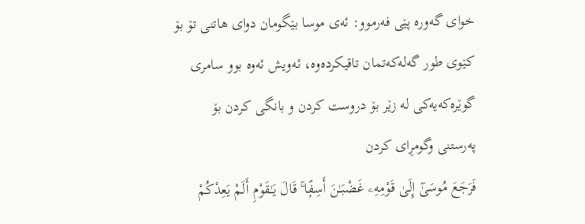خوای گەورە پێی فەرموو: ئەی موسا بێگومان دوای ھاتنی تۆ بۆ کێوی طور گەلەکەتمان تاقیکردەوە، ئەویش ئەوە بوو سامری گوێرەکەیەکی لە زێر بۆ دروست کردن و بانگی کردن بۆ پەرستنی وگومڕای کردن
فَرَجَعَ مُوسَىٰٓ إِلَىٰ قَوْمِهِۦ غَضْبَـٰنَ أَسِفًۭا ۚ قَالَ يَـٰقَوْمِ أَلَمْ يَعِدْكُمْ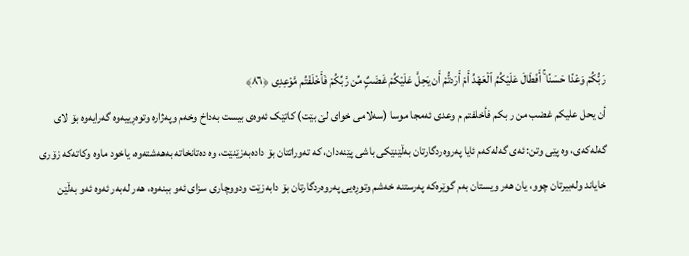رَبُّكُمْ وَعْدًا حَسَنًا ۚ أَفَطَالَ عَلَيْكُمُ ٱلْعَهْدُ أَمْ أَرَدتُّمْ أَن يَحِلَّ عَلَيْكُمْ غَضَبٌۭ مِّن رَّبِّكُمْ فَأَخْلَفْتُم مَّوْعِدِى ﴿٨٦﴾
أن يحل عليكم غضب من ر بكم فأخلفتم م وعدى ئەمجا موسا (سەلامی خوای لێ بێت) کاتێک ئەوەی بیست بەداخ وخەم وپەژارە وتوەڕییەوە گەرایەوە بۆ لای گەلەکەی، وە پێی وتن: ئەی گەلەکەم ئایا پەروەردگارتان بەڵێنێکی باشی پێنەدان، کە تەوراتتان بۆ دادەبەزێنێت، وە دەتانخاتە بەھەشتەوە، یاخود ماوە وکاتەکە زۆری خایاند ولەبیرتان چوو، یان ھەر ویستان بەم گوێرەکە پەرستنە خەشم وتوڕەیی پەروەردگارتان بۆ دابەزێت ودووچاری سزای ئەو ببنەوە، ھەر لەبەر ئەوە ئەو بەڵێن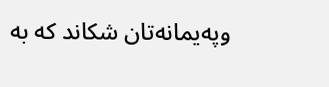وپەیمانەتان شکاند کە بە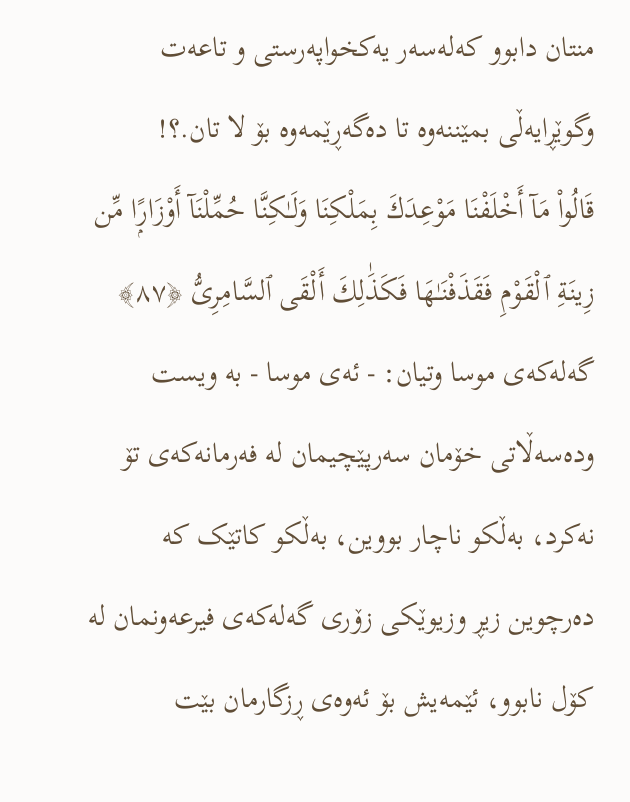منتان دابوو کەلەسەر یەکخواپەرستی و تاعەت وگوێڕایەڵی بمێننەوە تا دەگەڕێمەوە بۆ لا تان.؟!
قَالُوا۟ مَآ أَخْلَفْنَا مَوْعِدَكَ بِمَلْكِنَا وَلَـٰكِنَّا حُمِّلْنَآ أَوْزَارًۭا مِّن زِينَةِ ٱلْقَوْمِ فَقَذَفْنَـٰهَا فَكَذَٰلِكَ أَلْقَى ٱلسَّامِرِىُّ ﴿٨٧﴾
گەلەکەی موسا وتیان: - ئەی موسا - بە ویست ودەسەڵاتی خۆمان سەرپێچیمان لە فەرمانەکەی تۆ نەکرد، بەڵکو ناچار بووین، بەڵکو کاتێک کە دەرچوین زیڕ وزیوێکی زۆری گەلەکەی فیرعەونمان لە کۆل نابوو، ئێمەیش بۆ ئەوەی ڕزگارمان بێت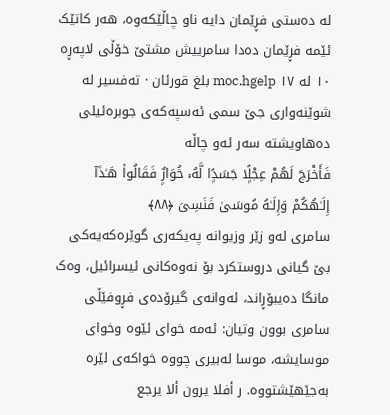لە دەستی فڕێمان دایە ناو چاڵێکەوە، ھەر کاتێک ئێمە فڕێمان دەدا سامرییش مشتێ خۆڵی لاپەڕە ١٠ لە ١٧ moc.hgelp بلغ قورئان · تەفسیر لە شوێنەواری جێ سمی ئەسپەکەی جوبرەئیلی دەھاویشتە سەر ئەو چاڵە
فَأَخْرَجَ لَهُمْ عِجْلًۭا جَسَدًۭا لَّهُۥ خُوَارٌۭ فَقَالُوا۟ هَـٰذَآ إِلَـٰهُكُمْ وَإِلَـٰهُ مُوسَىٰ فَنَسِىَ ﴿٨٨﴾
سامری لەو زێر وزیوانە پەیکەری گوێرەکەیەکی بێ گیانی دروستکرد بۆ نەوەکانی ئیسرائیل، وەک مانگا دەیبۆڕاند، ئەوانەی گیرۆدەی فڕوفێڵی سامری بوون وتیان: ئەمە خوای ئێوە وخوای موسایشە، موسا لەبیری چووە خواکەی لێرە بەجێھێشتووە. ر أفلا يرون ألا يرجع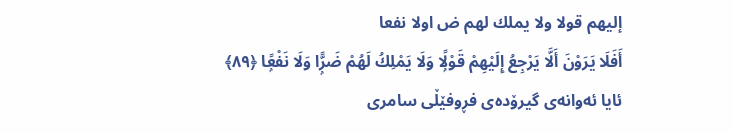إليهم قولا ولا يملك لهم ض اولا نفعا
أَفَلَا يَرَوْنَ أَلَّا يَرْجِعُ إِلَيْهِمْ قَوْلًۭا وَلَا يَمْلِكُ لَهُمْ ضَرًّۭا وَلَا نَفْعًۭا ﴿٨٩﴾
ئایا ئەوانەی گیرۆدەی فڕوفێڵی سامری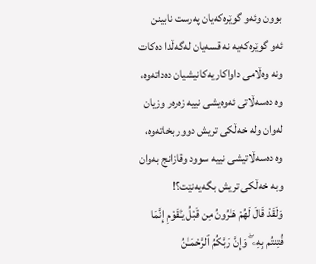بوون وئەو گوێرەکەیان پەرست نابینن ئەو گوێرەکەیە نە قسەیان لەگەڵدا دەکات ونە وەڵامی داواکاریەکانیشیان دەداتەوە، وە دەسەڵاتی ئەوەیشی نییە زەرەر وزیان لەوان ولە خەڵکی تریش دوور بخاتەوە، وە دەسەڵاتیشی نییە سوود وقازانج بەوان وبە خەڵکی تریش بگەیەنێت؟!
وَلَقَدْ قَالَ لَهُمْ هَـٰرُونُ مِن قَبْلُ يَـٰقَوْمِ إِنَّمَا فُتِنتُم بِهِۦ ۖ وَإِنَّ رَبَّكُمُ ٱلرَّحْمَـٰنُ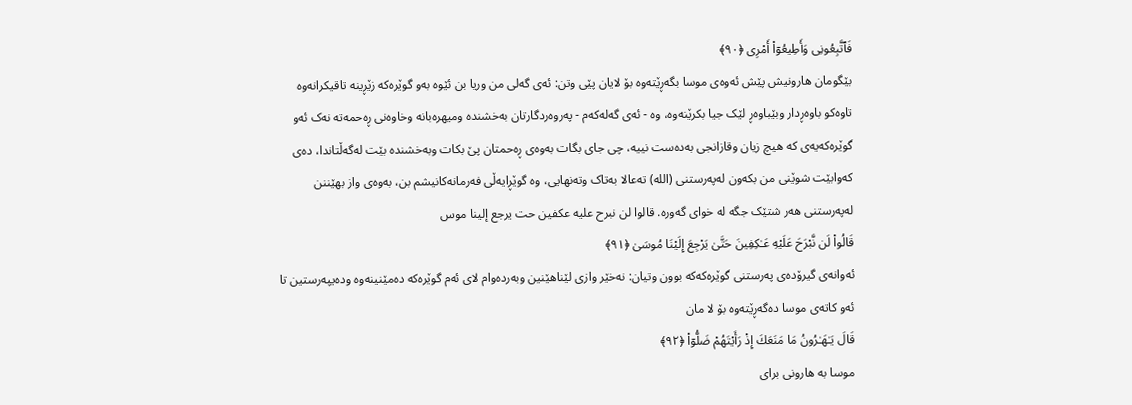فَٱتَّبِعُونِى وَأَطِيعُوٓا۟ أَمْرِى ﴿٩٠﴾
بێگومان ھارونیش پێش ئەوەی موسا بگەڕێتەوە بۆ لایان پێی وتن: ئەی گەلی من وریا بن ئێوە بەو گوێرەکە زێڕینە تاقیکرانەوە تاوەکو باوەڕدار وبێباوەڕ لێک جیا بکرێنەوە، وە - ئەی گەلەکەم - پەروەردگارتان بەخشندە ومیھرەبانە وخاوەنی ڕەحمەتە نەک ئەو گوێرەکەیەی کە ھیچ زیان وقازانجی بەدەست نییە، چی جای بگات بەوەی ڕەحمتان پێ بکات وبەخشندە بێت لەگەڵتاندا، دەی کەوابێت شوێنی من بکەون لەپەرستنی (اللە) تەعالا بەتاک وتەنھایی، وە گوێڕایەڵی فەرمانەکانیشم بن، بەوەی واز بھێننن لەپەرستنی ھەر شتێک جگە لە خوای گەورە. قالوا لن نبرح عليه عكفين حت يرجع إلينا موس
قَالُوا۟ لَن نَّبْرَحَ عَلَيْهِ عَـٰكِفِينَ حَتَّىٰ يَرْجِعَ إِلَيْنَا مُوسَىٰ ﴿٩١﴾
ئەوانەی گیرۆدەی پەرستنی گوێرەکەکە بوون وتیان: نەخێر وازی لێناھێنین وبەردەوام لای ئەم گوێرەكە دەمێنینەوە ودەیپەرستین تا ئەو کاتەی موسا دەگەڕێتەوە بۆ لا مان
قَالَ يَـٰهَـٰرُونُ مَا مَنَعَكَ إِذْ رَأَيْتَهُمْ ضَلُّوٓا۟ ﴿٩٢﴾
موسا بە ھارونی برای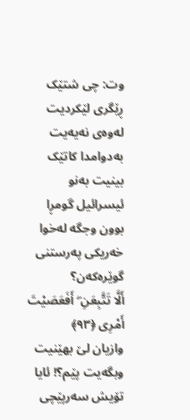وت: چی شتێک ڕێگری لێکردیت لەوەی نەیەیت بەدوامدا کاتێک بینیت بەنو ئیسرائیل گومڕا بوون وجگە لەخوا خەریکی پەرستنی گوێرەکەن؟
أَلَّا تَتَّبِعَنِ ۖ أَفَعَصَيْتَ أَمْرِى ﴿٩٣﴾
وازیان لێ بھێنیت وبگەیت پێم؟! ئایا تۆیش سەرپێچی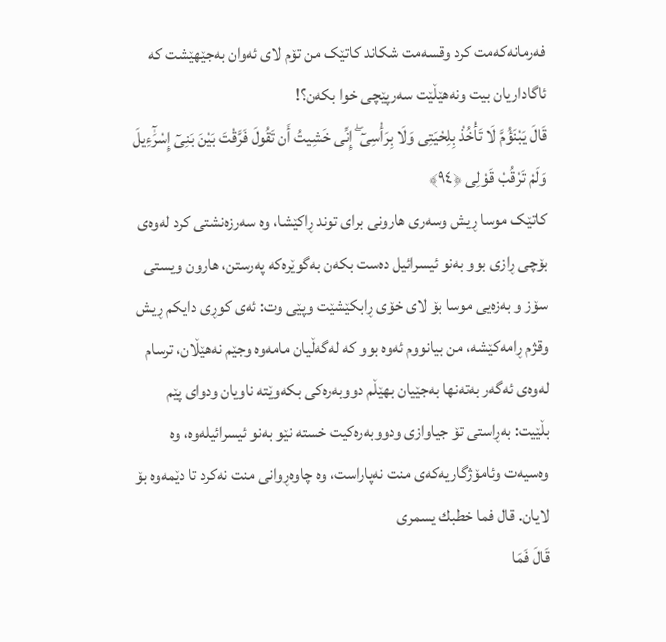فەرمانەکەمت کرد وقسەمت شکاند کاتێک من تۆم لای ئەوان بەجێھێشت کە ئاگاداریان بیت ونەھێڵێت سەرپێچی خوا بکەن؟!
قَالَ يَبْنَؤُمَّ لَا تَأْخُذْ بِلِحْيَتِى وَلَا بِرَأْسِىٓ ۖ إِنِّى خَشِيتُ أَن تَقُولَ فَرَّقْتَ بَيْنَ بَنِىٓ إِسْرَٰٓءِيلَ وَلَمْ تَرْقُبْ قَوْلِى ﴿٩٤﴾
کاتێک موسا ڕیش وسەری ھارونی برای توند ڕاکێشا، وە سەرزەنشتی کرد لەوەی بۆچی ڕازی بوو بەنو ئیسرائیل دەست بکەن بەگوێرەکە پەرستن، ھارون ویستی سۆز و بەزەیی موسا بۆ لای خۆی ڕابکێشێت وپێی وت: ئەی کوڕی دایکم ڕیش وقژم ڕامەکێشە، من بیانووم ئەوە بوو کە لەگەڵیان مامەوە وجێم نەھێڵان، ترسام لەوەی ئەگەر بەتەنھا بەجێیان بھێڵم دووبەرەكی بكەوێتە ناویان ودوای پێم بڵێیت: بەڕاستی تۆ جیاوازی ودووبەرەکیت خستە نێو بەنو ئیسرائیلەوە، وە وەسیەت وئامۆژگاریەکەی منت نەپاراست، وە چاوەڕوانی منت نەکرد تا دێمەوە بۆ لایان. قال فما خطبك يسمرى
قَالَ فَمَا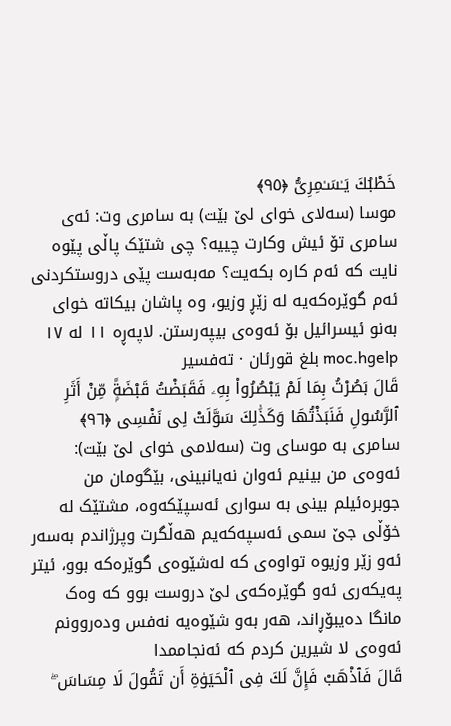خَطْبُكَ يَـٰسَـٰمِرِىُّ ﴿٩٥﴾
موسا (سەلای خوای لێ بێت) بە سامری وت: ئەی سامری تۆ ئیش وکارت چییە؟ چی شتێک پاڵی پێوە نایت کە ئەم کارە بکەیت؟ مەبەست پێی دروستکردنی ئەم گوێرەکەیە لە زێڕ وزیو، وە پاشان بیکاتە خوای بەنو ئیسرائیل بۆ ئەوەی بیپەرستن. لاپەڕە ١١ لە ١٧ moc.hgelp بلغ قورئان · تەفسیر
قَالَ بَصُرْتُ بِمَا لَمْ يَبْصُرُوا۟ بِهِۦ فَقَبَضْتُ قَبْضَةًۭ مِّنْ أَثَرِ ٱلرَّسُولِ فَنَبَذْتُهَا وَكَذَٰلِكَ سَوَّلَتْ لِى نَفْسِى ﴿٩٦﴾
سامری بە موسای وت (سەلامی خوای لێ بێت): ئەوەی من بینیم ئەوان نەیانبینی، بێگومان من جوبرەئیلم بینی بە سواری ئەسپێکەوە، مشتێک لە خۆڵی جێ سمی ئەسپەکەیم ھەڵگرت وپرژاندم بەسەر ئەو زێر وزیوە تواوەی کە لەشێوەی گوێرەکە بوو، ئیتر پەیکەری ئەو گوێرەکەی لێ دروست بوو کە وەک مانگا دەیبۆڕاند، ھەر بەو شێوەیە نەفس ودەروونم ئەوەی لا شیرین کردم کە ئەنجاممدا
قَالَ فَٱذْهَبْ فَإِنَّ لَكَ فِى ٱلْحَيَوٰةِ أَن تَقُولَ لَا مِسَاسَ ۖ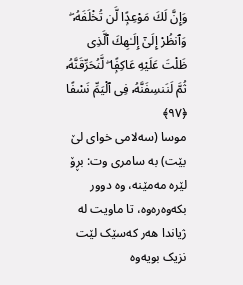وَإِنَّ لَكَ مَوْعِدًۭا لَّن تُخْلَفَهُۥ ۖ وَٱنظُرْ إِلَىٰٓ إِلَـٰهِكَ ٱلَّذِى ظَلْتَ عَلَيْهِ عَاكِفًۭا ۖ لَّنُحَرِّقَنَّهُۥ ثُمَّ لَنَنسِفَنَّهُۥ فِى ٱلْيَمِّ نَسْفًا ﴿٩٧﴾
موسا (سەلامی خوای لێ بێت) بە سامری وت: بڕۆ لێرە مەمێنە، وە دوور بکەوەرەوە، تا ماویت لە ژیاندا ھەر کەسێک لێت نزیک بویەوە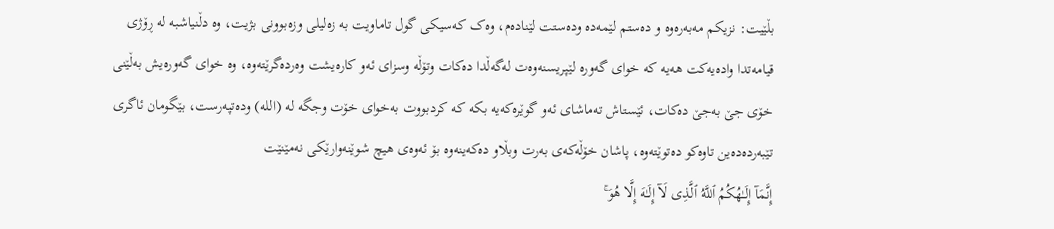بڵێیت: نزیکم مەبەرەوە و دەستم لێمەدە ودەستت لێنادەم، وەک کەسیکی گول تاماویت بە زەلیلی وزەبوونی بژیت، وە دڵنیاشبە لە ڕۆژی قیامەتدا وادەیەکت ھەیە کە خوای گەورە لێپریسنەوەت لەگەڵدا دەکات وتۆڵە وسزای ئەو کارەیشت وەردەگرێتەوە، وە خوای گەورەیش بەڵێنی خۆی جێ بەجێ دەکات، ئێستاش تەماشای ئەو گوێرەکەیە بکە کە کردبووت بەخوای خۆت وجگە لە (اللە) ودەتپەرست، بێگومان ئاگری تێبەردەدەین تاوەکو دەتوێتەوە، پاشان خۆڵەکەی بەرت وبڵاو دەکەینەوە بۆ ئەوەی ھیچ شوێنەوارێکی نەمێنێت
إِنَّمَآ إِلَـٰهُكُمُ ٱللَّهُ ٱلَّذِى لَآ إِلَـٰهَ إِلَّا هُوَ ۚ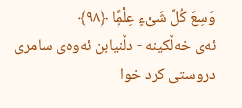وَسِعَ كُلَّ شَىْءٍ عِلْمًۭا ﴿٩٨﴾
ئەی خەڵکینە - دڵنیابن ئەوەی سامری دروستی کرد خوا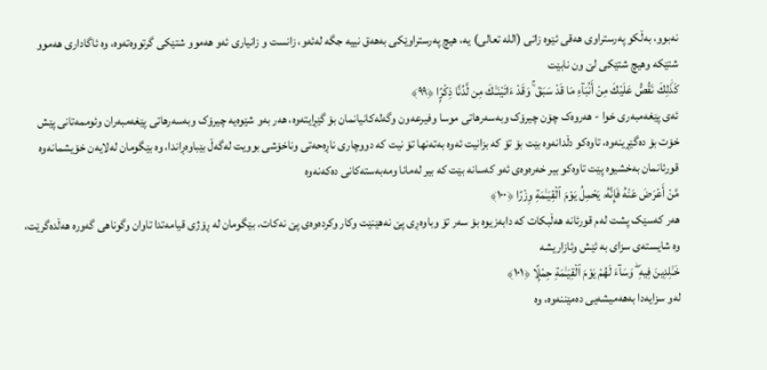نەبوو، بەڵکو پەرستراوی ھەقی ئێوە زاتی (اللە تعالی) یە، ھیچ پەرستراوێکی بەھەق نییە جگە لەئەو، زانست و زانیاری ئەو ھەموو شتێکی گرتووەتەوە، وە ئاگاداری ھەموو شتێکە وھیچ شتێکی لێ ون نابێت
كَذَٰلِكَ نَقُصُّ عَلَيْكَ مِنْ أَنۢبَآءِ مَا قَدْ سَبَقَ ۚ وَقَدْ ءَاتَيْنَـٰكَ مِن لَّدُنَّا ذِكْرًۭا ﴿٩٩﴾
ئەی پێغەمبەری خوا - ھەروەک چۆن چیرۆک وبەسەرھاتی موسا وفیرعەون وگەلەکانیانمان بۆ گێڕایتەوە، ھەر بەو شێوەیە چیرۆک وبەسەرھاتی پێغەمبەران وئوممەتانی پێش خۆت بۆ دەگێڕینەوە، تاوەکو دڵدانەوە بێت بۆ تۆ کە بزانیت ئەوە بەتەنھا تۆ نیت کە دووچاری ناڕەحەتی وناخۆشی بوویت لەگەڵ بێباوەڕاندا، وە بێگومان لەلایەن خۆیشمانەوە قورئانمان بەخشیوە پێت تاوەکو بیر خەرەوەی ئەو کەسانە بێت کە بیر لەمانا ومەبەستەکانی دەکەنەوە
مَّنْ أَعْرَضَ عَنْهُ فَإِنَّهُۥ يَحْمِلُ يَوْمَ ٱلْقِيَـٰمَةِ وِزْرًا ﴿١٠٠﴾
ھەر کەسێک پشت لەم قورئانە ھەڵبکات کە دابەزیوە بۆ سەر تۆ وباوەڕی پێ نەھێنێت وکار وکردەوەی پێ نەکات، بێگومان لە ڕۆژی قیامەتدا تاوان وگوناھی گەورە ھەڵدەگرێت، وە شایستەی سزای بە ئێش وئازاریشە
خَـٰلِدِينَ فِيهِ ۖ وَسَآءَ لَهُمْ يَوْمَ ٱلْقِيَـٰمَةِ حِمْلًۭا ﴿١٠١﴾
لەو سزایەدا بەھەمیشەیی دەمێننەوە، وە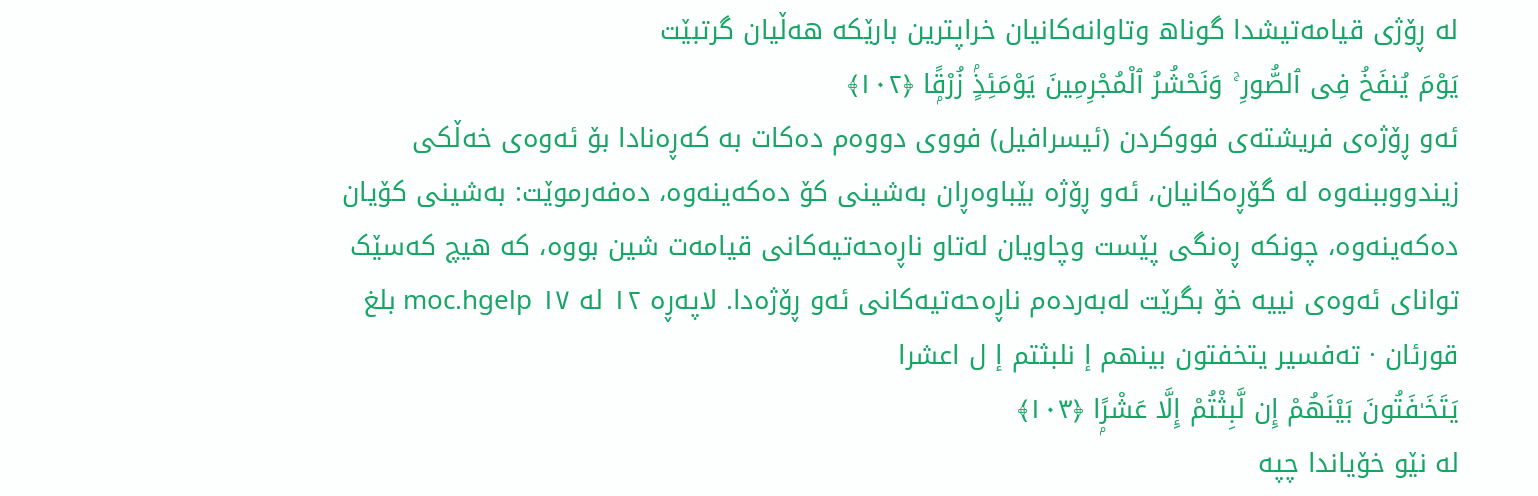لە ڕۆژی قیامەتیشدا گوناھ وتاوانەکانیان خراپترین بارێکە ھەڵیان گرتبێت
يَوْمَ يُنفَخُ فِى ٱلصُّورِ ۚ وَنَحْشُرُ ٱلْمُجْرِمِينَ يَوْمَئِذٍۢ زُرْقًۭا ﴿١٠٢﴾
ئەو ڕۆژەی فریشتەی فووکردن (ئیسرافیل) فووی دووەم دەکات بە کەڕەنادا بۆ ئەوەی خەڵکی زیندووببنەوە لە گۆڕەکانیان، ئەو ڕۆژە بێباوەڕان بەشینی کۆ دەکەینەوە، دەفەرموێت: بەشینی کۆیان دەکەینەوە، چونکە ڕەنگی پێست وچاویان لەتاو ناڕەحەتیەکانی قیامەت شین بووە، کە ھیچ کەسێک توانای ئەوەی نییە خۆ بگرێت لەبەردەم ناڕەحەتیەکانی ئەو ڕۆژەدا. لاپەڕە ١٢ لە ١٧ moc.hgelp بلغ قورئان · تەفسیر يتخفتون بينهم إ نلبثتم إ ل اعشرا
يَتَخَـٰفَتُونَ بَيْنَهُمْ إِن لَّبِثْتُمْ إِلَّا عَشْرًۭا ﴿١٠٣﴾
لە نێو خۆیاندا چپە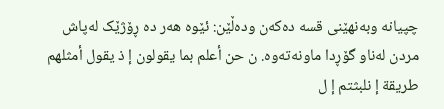چپیانە وبەنھێنی قسە دەکەن ودەڵێن: ئێوە ھەر دە ڕۆژێک لەپاش مردن لەناو گۆڕدا ماونەتەوە. ن حن أعلم بما يقولون إ ذ يقول أمثلهم طريقة إ نلبثتم إ ل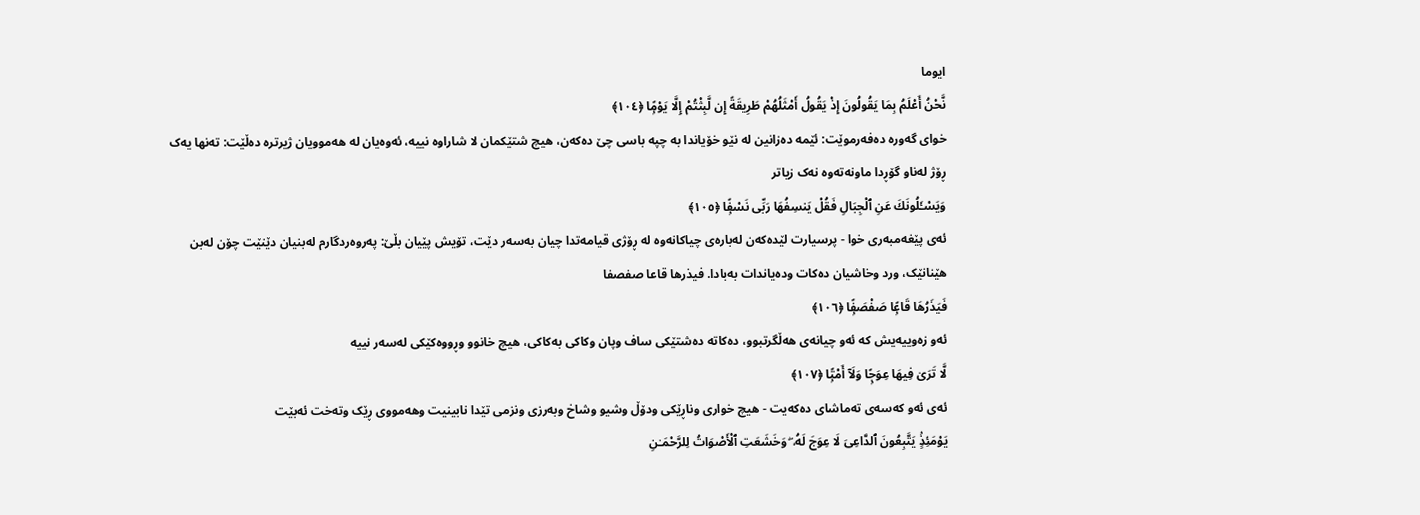ايوما
نَّحْنُ أَعْلَمُ بِمَا يَقُولُونَ إِذْ يَقُولُ أَمْثَلُهُمْ طَرِيقَةً إِن لَّبِثْتُمْ إِلَّا يَوْمًۭا ﴿١٠٤﴾
خوای گەورە دەفەرموێت: ئێمە دەزانین لە نێو خۆیاندا بە چپە باسی چێ دەکەن، ھیچ شتێکمان لا شاراوە نییە، ئەوەیان لە ھەموویان ژیرترە دەڵێت: تەنھا یەک ڕۆژ لەناو گۆڕدا ماونەتەوە نەک زیاتر
وَيَسْـَٔلُونَكَ عَنِ ٱلْجِبَالِ فَقُلْ يَنسِفُهَا رَبِّى نَسْفًۭا ﴿١٠٥﴾
ئەی پێغەمبەری خوا - پرسیارت لێدەکەن لەبارەی چیاکانەوە لە ڕۆژی قیامەتدا چیان بەسەر دێت، تۆیش پێیان بڵێ: پەروەردگارم لەبنیان دێنێت چۆن لەبن ھێنانێک، ورد وخاشیان دەکات ودەیاندات بەبادا. فيذرها قاعا صفصفا
فَيَذَرُهَا قَاعًۭا صَفْصَفًۭا ﴿١٠٦﴾
ئەو زەوییەیش کە ئەو چیانەی ھەڵگرتبوو، دەکاتە دەشتێکی ساف وپان وکاکی بەکاکی، ھیچ خانوو وڕووەکێکی لەسەر نییە
لَّا تَرَىٰ فِيهَا عِوَجًۭا وَلَآ أَمْتًۭا ﴿١٠٧﴾
ئەی ئەو کەسەی تەماشای دەکەیت - ھیچ خواری وناڕێکی ودۆڵ وشیو وشاخ وبەرزی ونزمی تێدا نابینیت وھەمووی ڕێک وتەخت ئەبێت
يَوْمَئِذٍۢ يَتَّبِعُونَ ٱلدَّاعِىَ لَا عِوَجَ لَهُۥ ۖ وَخَشَعَتِ ٱلْأَصْوَاتُ لِلرَّحْمَـٰنِ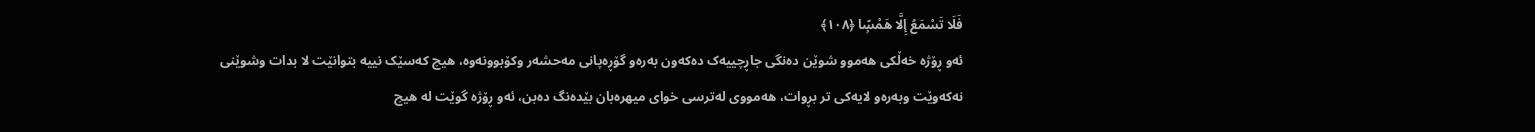فَلَا تَسْمَعُ إِلَّا هَمْسًۭا ﴿١٠٨﴾
ئەو ڕۆژە خەڵکی ھەموو شوێن دەنگی جاڕچییەک دەکەون بەرەو گۆڕەپانی مەحشەر وکۆبوونەوە، ھیچ کەسێک نییە بتوانێت لا بدات وشوێنی نەکەوێت وبەرەو لایەکی تر بڕوات، ھەمووی لەترسی خوای میھرەبان بێدەنگ دەبن، ئەو ڕۆژە گوێت لە ھیچ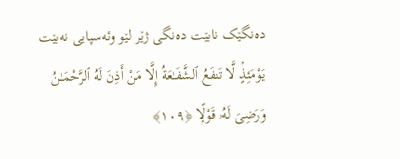دەنگێک نابێت دەنگی ژێر لێو وئەسپایی نەبێت
يَوْمَئِذٍۢ لَّا تَنفَعُ ٱلشَّفَـٰعَةُ إِلَّا مَنْ أَذِنَ لَهُ ٱلرَّحْمَـٰنُ وَرَضِىَ لَهُۥ قَوْلًۭا ﴿١٠٩﴾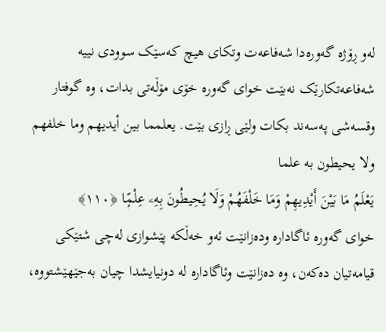لەو ڕۆژە گەورەدا شەفاعەت وتکای ھیچ کەسێک سوودی نییە شەفاعەتکارێک نەبێت خوای گەورە خۆی مۆڵەتی بدات، وە گوفتار وقسەشی پەسەند بکات ولێی ڕازی بێت. يعلمما بين أيديهم وما خلفهم ولا يحيطون به علما
يَعْلَمُ مَا بَيْنَ أَيْدِيهِمْ وَمَا خَلْفَهُمْ وَلَا يُحِيطُونَ بِهِۦ عِلْمًۭا ﴿١١٠﴾
خوای گەورە ئاگادارە ودەزانێت ئەو خەڵکە پێشوازی لەچی شتێکی قیامەتیان دەکەن، وە دەزانێت وئاگادارە لە دونیایشدا چیان بەجێھێشتووە،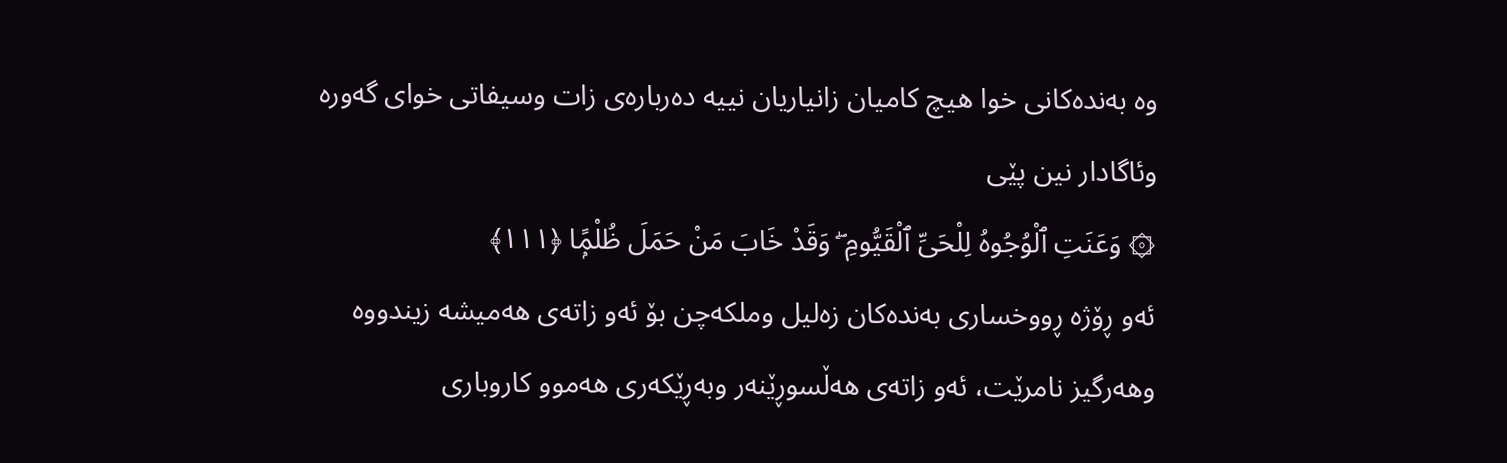وە بەندەکانی خوا ھیچ کامیان زانیاریان نییە دەربارەی زات وسیفاتی خوای گەورە وئاگادار نین پێی
۞ وَعَنَتِ ٱلْوُجُوهُ لِلْحَىِّ ٱلْقَيُّومِ ۖ وَقَدْ خَابَ مَنْ حَمَلَ ظُلْمًۭا ﴿١١١﴾
ئەو ڕۆژە ڕووخساری بەندەکان زەلیل وملکەچن بۆ ئەو زاتەی ھەمیشە زیندووە وھەرگیز نامرێت، ئەو زاتەی ھەڵسوڕێنەر وبەڕێکەری ھەموو کاروباری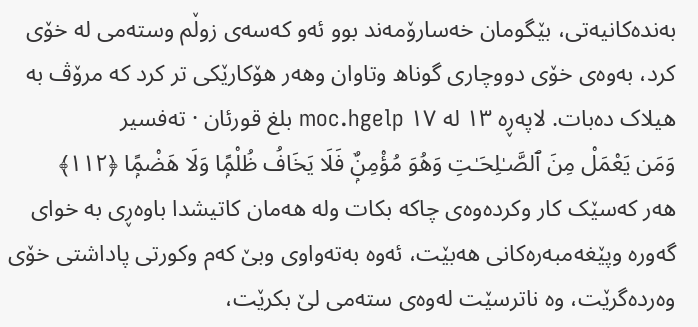بەندەکانیەتی، بێگومان خەسارۆمەند بوو ئەو کەسەی زوڵم وستەمی لە خۆی کرد، بەوەی خۆی دووچاری گوناھ وتاوان وھەر ھۆکارێکی تر کرد کە مرۆڤ بە ھیلاک دەبات. لاپەڕە ١٣ لە ١٧ moc.hgelp بلغ قورئان · تەفسیر
وَمَن يَعْمَلْ مِنَ ٱلصَّـٰلِحَـٰتِ وَهُوَ مُؤْمِنٌۭ فَلَا يَخَافُ ظُلْمًۭا وَلَا هَضْمًۭا ﴿١١٢﴾
ھەر کەسێک کار وکردەوەی چاکە بکات ولە ھەمان کاتیشدا باوەڕی بە خوای گەورە وپێغەمبەرەکانی ھەبێت، ئەوە بەتەواوی وبێ کەم وکورتی پاداشتی خۆی وەردەگرێت، وە ناترسێت لەوەی ستەمی لێ بکرێت،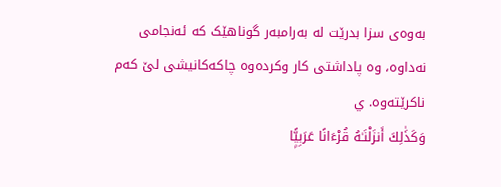بەوەی سزا بدرێت لە بەرامبەر گوناھێک کە ئەنجامی نەداوە، وە پاداشتی کار وکردەوە چاکەکانیشی لێ کەم ناکرێتەوە. ي
وَكَذَٰلِكَ أَنزَلْنَـٰهُ قُرْءَانًا عَرَبِيًّۭا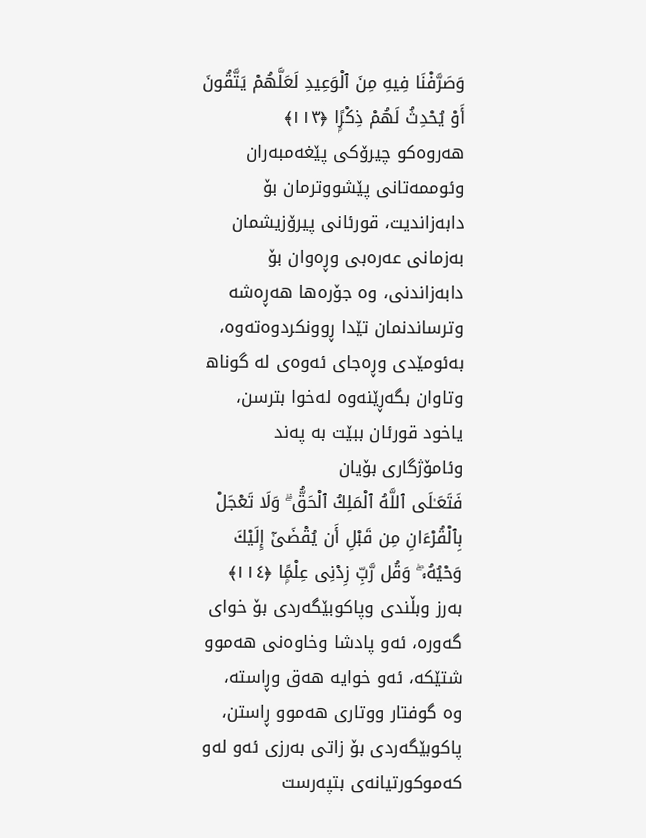وَصَرَّفْنَا فِيهِ مِنَ ٱلْوَعِيدِ لَعَلَّهُمْ يَتَّقُونَ أَوْ يُحْدِثُ لَهُمْ ذِكْرًۭا ﴿١١٣﴾
ھەروەکو چیرۆکی پێغەمبەران وئوممەتانی پێشووترمان بۆ دابەزاندیت، قورئانی پیرۆزیشمان بەزمانی عەرەبی وڕەوان بۆ دابەزاندنی، وە جۆرەھا ھەڕەشە وترساندنمان تێدا ڕوونکردوەتەوە، بەئومێدی وڕەجای ئەوەی لە گوناھ وتاوان بگەڕێنەوە لەخوا بترسن، یاخود قورئان ببێت بە پەند وئامۆژگاری بۆیان
فَتَعَـٰلَى ٱللَّهُ ٱلْمَلِكُ ٱلْحَقُّ ۗ وَلَا تَعْجَلْ بِٱلْقُرْءَانِ مِن قَبْلِ أَن يُقْضَىٰٓ إِلَيْكَ وَحْيُهُۥ ۖ وَقُل رَّبِّ زِدْنِى عِلْمًۭا ﴿١١٤﴾
بەرز وبڵندی وپاکوبێگەردی بۆ خوای گەورە، ئەو پادشا وخاوەنی ھەموو شتێکە، ئەو خوایە ھەق وڕاستە، وە گوفتار ووتاری ھەموو ڕاستن، پاکوبێگەردی بۆ زاتی بەرزی ئەو لەو کەموکورتیانەی بتپەرست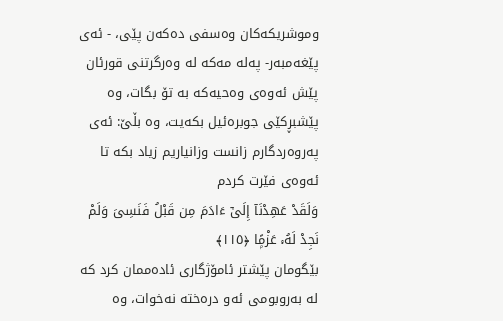وموشریکەکان وەسفی دەکەن پێی، - ئەی پێغەمبەر- پەلە مەکە لە وەرگرتنی قورئان پێش ئەوەی وەحیەکە بە تۆ بگات، وە پێشبڕکێی جوبرەئیل بکەیت، وە بڵێ: ئەی پەروەردگارم زانست وزانیاریم زیاد بکە تا ئەوەی فێرت کردم
وَلَقَدْ عَهِدْنَآ إِلَىٰٓ ءَادَمَ مِن قَبْلُ فَنَسِىَ وَلَمْ نَجِدْ لَهُۥ عَزْمًۭا ﴿١١٥﴾
بێگومان پێشتر ئامۆژگاری ئادەممان کرد کە لە بەروبومی ئەو درەختە نەخوات، وە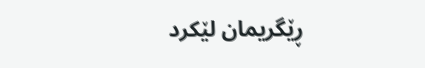ڕێگریمان لێکرد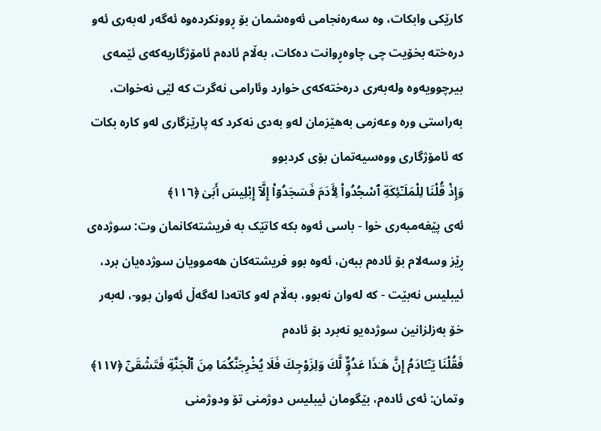کارێکی وابکات، وە سەرەنجامی ئەوەشمان بۆ ڕوونکردەوە ئەگەر لەبەری ئەو درەختە بخۆیت چی چاوەڕوانت دەکات، بەڵام ئادەم ئامۆژگاریەکەی ئێمەی بیرچوویەوە ولەبەری درەختەکەی خوارد وئارامی نەگرت کە لێی نەخوات، بەراستی ورە وعەزمی بەھێزمان لەو بەدی نەکرد کە پارێزگاری لەو کارە بکات کە ئامۆژگاری ووەسیەتمان بۆی کردبوو
وَإِذْ قُلْنَا لِلْمَلَـٰٓئِكَةِ ٱسْجُدُوا۟ لِـَٔادَمَ فَسَجَدُوٓا۟ إِلَّآ إِبْلِيسَ أَبَىٰ ﴿١١٦﴾
ئەی پێغەمبەری خوا - باسی ئەوە بکە کاتێک بە فریشتەکانمان وت: سوژدەی ڕێز وسەلام بۆ ئادەم ببەن، ئەوە بوو فریشتەکان ھەموویان سوژدەیان برد، ئیبلیس نەبێت - کە لەوان نەبوو، بەڵام لەو کاتەدا لەگەڵ ئەوان بوو-، لەبەر خۆ بەزلزانین سوژدەیو نەبرد بۆ ئادەم
فَقُلْنَا يَـٰٓـَٔادَمُ إِنَّ هَـٰذَا عَدُوٌّۭ لَّكَ وَلِزَوْجِكَ فَلَا يُخْرِجَنَّكُمَا مِنَ ٱلْجَنَّةِ فَتَشْقَىٰٓ ﴿١١٧﴾
وتمان: ئەی ئادەم، بێگومان ئیبلیس دوژمنی تۆ ودوژمنی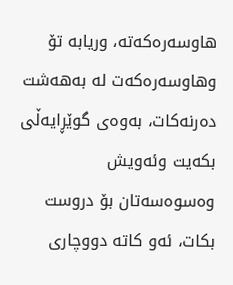ھاوسەرەکەتە، وریابە تۆ وھاوسەرەکەت لە بەھەشت دەرنەکات، بەوەی گوێڕایەڵی بکەیت وئەویش وەسوەسەتان بۆ دروست بکات، ئەو کاتە دووچاری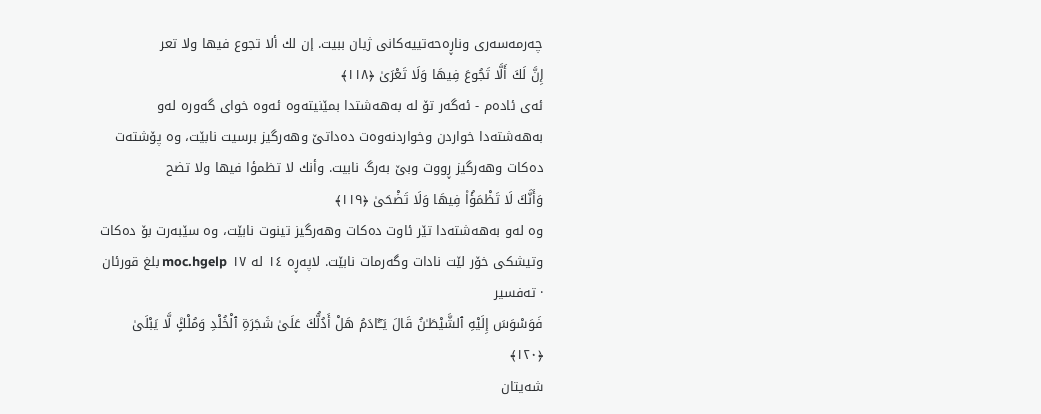چەرمەسەری وناڕەحەتییەکانی ژیان ببیت. إن لك ألا تجوع فيها ولا تعر
إِنَّ لَكَ أَلَّا تَجُوعَ فِيهَا وَلَا تَعْرَىٰ ﴿١١٨﴾
ئەی ئادەم - ئەگەر تۆ لە بەھەشتدا بمێنیتەوە ئەوە خوای گەورە لەو بەھەشتەدا خواردن وخواردنەوەت دەداتێ وھەرگیز برسیت نابێت، وە پۆشتەت دەکات وھەرگیز ڕووت وبێ بەرگ نابیت. وأنك لا تظمؤا فيها ولا تضح
وَأَنَّكَ لَا تَظْمَؤُا۟ فِيهَا وَلَا تَضْحَىٰ ﴿١١٩﴾
وە لەو بەھەشتەدا تێر ئاوت دەکات وھەرگیز تینوت نابێت، وە سێبەرت بۆ دەکات وتیشکی خۆر لێت نادات وگەرمات نابێت. لاپەڕە ١٤ لە ١٧ moc.hgelp بلغ قورئان · تەفسیر
فَوَسْوَسَ إِلَيْهِ ٱلشَّيْطَـٰنُ قَالَ يَـٰٓـَٔادَمُ هَلْ أَدُلُّكَ عَلَىٰ شَجَرَةِ ٱلْخُلْدِ وَمُلْكٍۢ لَّا يَبْلَىٰ ﴿١٢٠﴾
شەیتان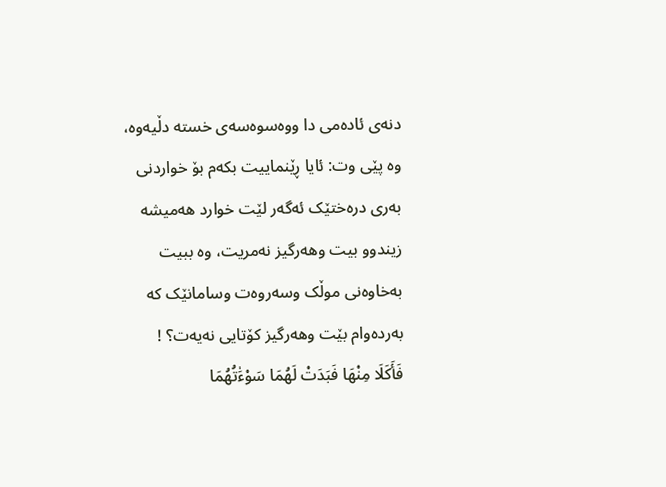دنەی ئادەمی دا ووەسوەسەی خستە دڵیەوە، وە پێی وت: ئایا ڕێنماییت بکەم بۆ خواردنی بەری درەختێک ئەگەر لێت خوارد ھەمیشە زیندوو بیت وھەرگیز نەمریت، وە ببیت بەخاوەنی موڵک وسەروەت وسامانێک کە بەردەوام بێت وھەرگیز کۆتایی نەیەت؟ !
فَأَكَلَا مِنْهَا فَبَدَتْ لَهُمَا سَوْءَٰتُهُمَا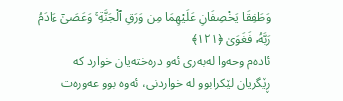وَطَفِقَا يَخْصِفَانِ عَلَيْهِمَا مِن وَرَقِ ٱلْجَنَّةِ ۚ وَعَصَىٰٓ ءَادَمُ رَبَّهُۥ فَغَوَىٰ ﴿١٢١﴾
ئادەم وحەوا لەبەری ئەو درەختەیان خوارد کە ڕێگریان لێکرابوو لە خواردنی، ئەوە بوو عەورەت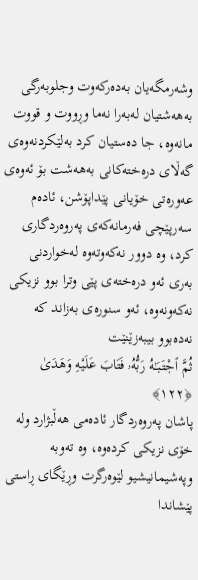وشەرمگەیان بەدەرکەوت وجلوبەرگی بەھەشتیان لەبەرا نەما وڕووت و قووت مانەوە، جا دەستیان کرد بەلێکردنەوەی گەڵای درەختەکانی بەھەشت بۆ ئەوەی عەورەتی خۆیانی پێداپۆشن، ئادەم سەرپێچی فەرمانەکەی پەروەردگاری کرد، وە دوور نەکەوتەوە لەخواردنی بەری ئەو درەختەی پێی وترا بوو نزیکی نەکەونەوە، ئەو سنورەی بەزاند کە نەدەبوو بیبەزێنێت
ثُمَّ ٱجْتَبَـٰهُ رَبُّهُۥ فَتَابَ عَلَيْهِ وَهَدَىٰ ﴿١٢٢﴾
پاشان پەروەردگار ئادەمی ھەڵبژارد ولە خۆی نزیکی کردەوە، وە تەوبە وپەشیمانیشیو لێوەرگرت وڕێگای ڕاستی پێشاندا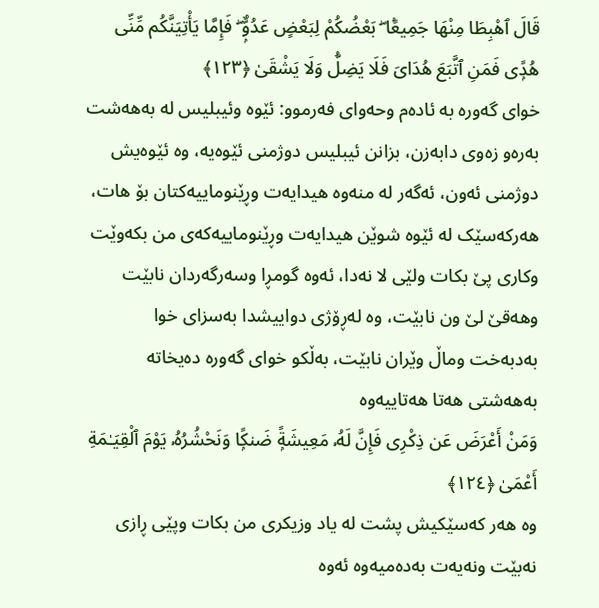قَالَ ٱهْبِطَا مِنْهَا جَمِيعًۢا ۖ بَعْضُكُمْ لِبَعْضٍ عَدُوٌّۭ ۖ فَإِمَّا يَأْتِيَنَّكُم مِّنِّى هُدًۭى فَمَنِ ٱتَّبَعَ هُدَاىَ فَلَا يَضِلُّ وَلَا يَشْقَىٰ ﴿١٢٣﴾
خوای گەورە بە ئادەم وحەوای فەرموو: ئێوە وئیبلیس لە بەھەشت بەرەو زەوی دابەزن، بزانن ئیبلیس دوژمنی ئێوەیە، وە ئێوەیش دوژمنی ئەون، ئەگەر لە منەوە ھیدایەت وڕێنوماییەکتان بۆ ھات، ھەرکەسێک لە ئێوە شوێن ھیدایەت وڕێنوماییەکەی من بکەوێت وکاری پێ بکات ولێی لا نەدا، ئەوە گومڕا وسەرگەردان نابێت وھەقێ لێ ون نابێت، وە لەڕۆژی دواییشدا بەسزای خوا بەدبەخت وماڵ وێران نابێت، بەڵکو خوای گەورە دەیخاتە بەھەشتی ھەتا ھەتاییەوە
وَمَنْ أَعْرَضَ عَن ذِكْرِى فَإِنَّ لَهُۥ مَعِيشَةًۭ ضَنكًۭا وَنَحْشُرُهُۥ يَوْمَ ٱلْقِيَـٰمَةِ أَعْمَىٰ ﴿١٢٤﴾
وە ھەر کەسێکیش پشت لە یاد وزیکری من بکات وپێی ڕازی نەبێت ونەیەت بەدەمیەوە ئەوە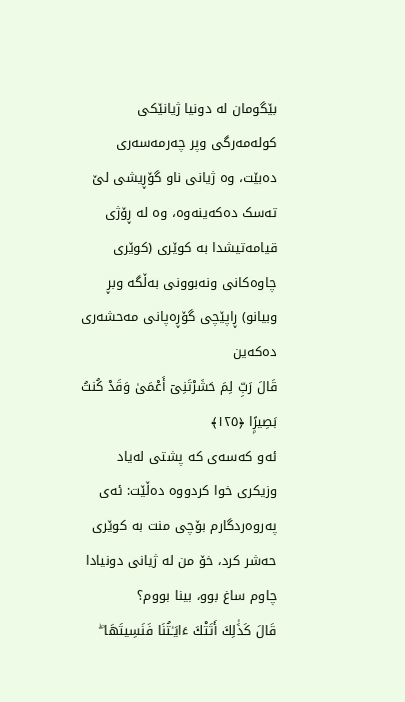بێگومان لە دونیا ژیانێکی کولەمەرگی وپر چەرمەسەری دەبێت، وە ژیانی ناو گۆڕیشی لێ تەسک دەکەینەوە، وە لە ڕۆژی قیامەتیشدا بە کوێری (کوێری چاوەکانی ونەبوونی بەڵگە وبڕ وبیانو) ڕاپێچی گۆڕەپانی مەحشەری دەکەین
قَالَ رَبِّ لِمَ حَشَرْتَنِىٓ أَعْمَىٰ وَقَدْ كُنتُ بَصِيرًۭا ﴿١٢٥﴾
ئەو کەسەی کە پشتی لەیاد وزیکری خوا کردووە دەڵێت: ئەی پەروەردگارم بۆچی منت بە کوێری حەشر کرد، خۆ من لە ژیانی دونیادا چاوم ساغ بوو، بینا بووم؟
قَالَ كَذَٰلِكَ أَتَتْكَ ءَايَـٰتُنَا فَنَسِيتَهَا ۖ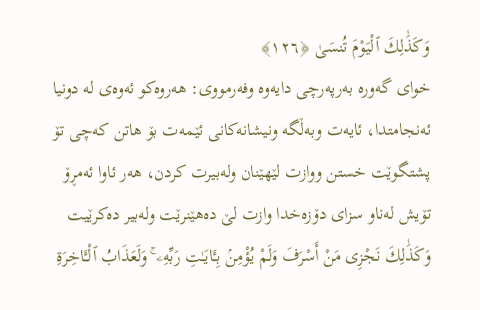وَكَذَٰلِكَ ٱلْيَوْمَ تُنسَىٰ ﴿١٢٦﴾
خوای گەورە بەرپەرچی دایەوە وفەرمووی: ھەروەکو ئەوەی لە دونیا ئەنجامتدا، ئایەت وبەڵگە ونیشانەکانی ئێمەت بۆ ھاتن کەچی تۆ پشتگوێت خستن ووازت لێھێنان ولەبیرت کردن، ھەر ئاوا ئەمڕۆ تۆیش لەناو سزای دۆزەخدا وازت لێ دەھێنرێت ولەبیر دەکرێیت
وَكَذَٰلِكَ نَجْزِى مَنْ أَسْرَفَ وَلَمْ يُؤْمِنۢ بِـَٔايَـٰتِ رَبِّهِۦ ۚ وَلَعَذَابُ ٱلْـَٔاخِرَةِ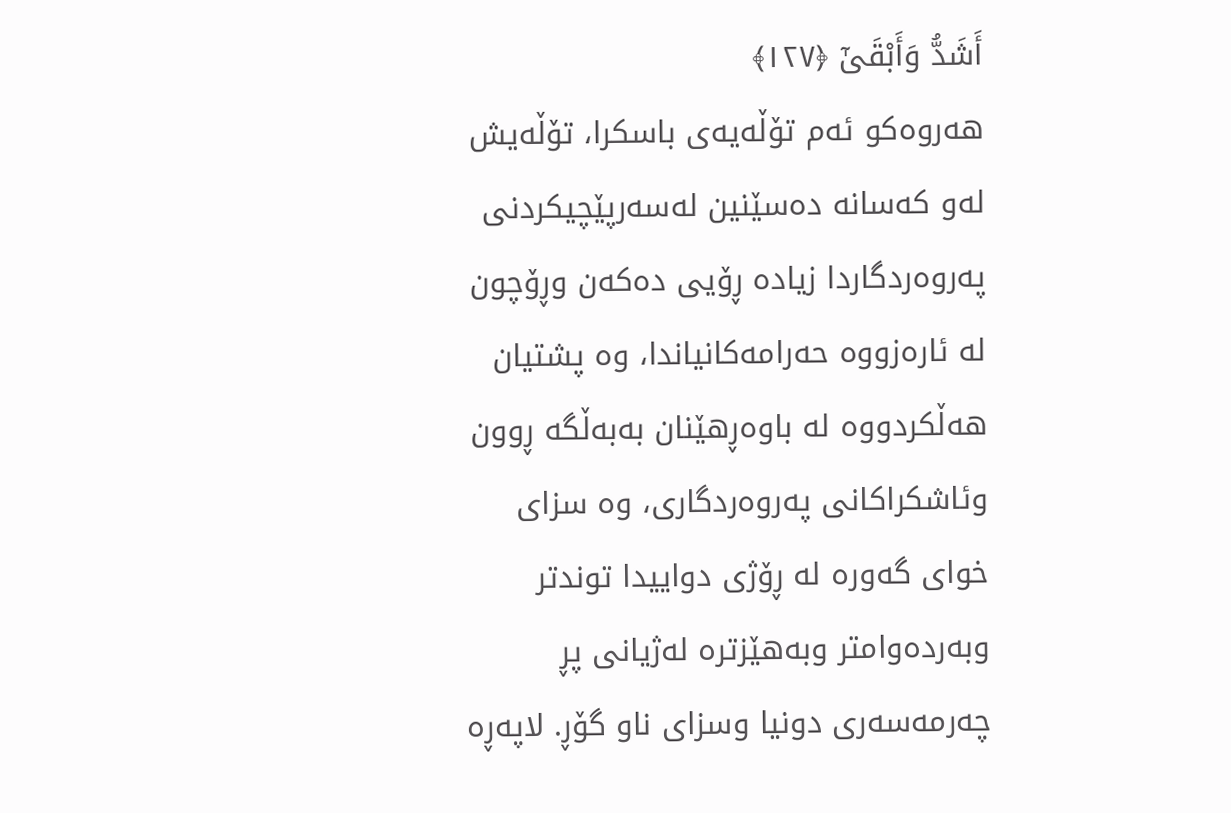أَشَدُّ وَأَبْقَىٰٓ ﴿١٢٧﴾
ھەروەکو ئەم تۆڵەیەی باسکرا، تۆڵەیش لەو کەسانە دەسێنین لەسەرپێچیکردنی پەروەردگاردا زیادە ڕۆیی دەکەن وڕۆچون لە ئارەزووە حەرامەکانیاندا، وە پشتیان ھەڵکردووە لە باوەڕھێنان بەبەڵگە ڕوون وئاشکراکانی پەروەردگاری، وە سزای خوای گەورە لە ڕۆژی دواییدا توندتر وبەردەوامتر وبەھێزترە لەژیانی پڕ چەرمەسەری دونیا وسزای ناو گۆڕ. لاپەڕە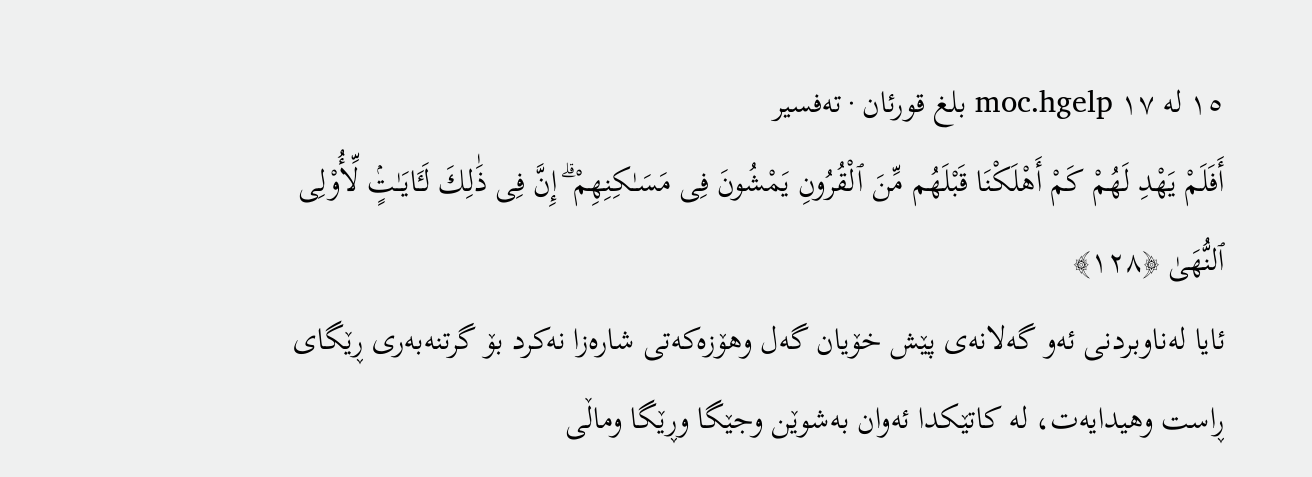١٥ لە ١٧ moc.hgelp بلغ قورئان · تەفسیر
أَفَلَمْ يَهْدِ لَهُمْ كَمْ أَهْلَكْنَا قَبْلَهُم مِّنَ ٱلْقُرُونِ يَمْشُونَ فِى مَسَـٰكِنِهِمْ ۗ إِنَّ فِى ذَٰلِكَ لَـَٔايَـٰتٍۢ لِّأُو۟لِى ٱلنُّهَىٰ ﴿١٢٨﴾
ئایا لەناوبردنی ئەو گەلانەی پێش خۆیان گەل وھۆزەکەتی شارەزا نەکرد بۆ گرتنەبەری ڕێگای ڕاست وھیدایەت، لە کاتێکدا ئەوان بەشوێن وجێگا وڕێگا وماڵی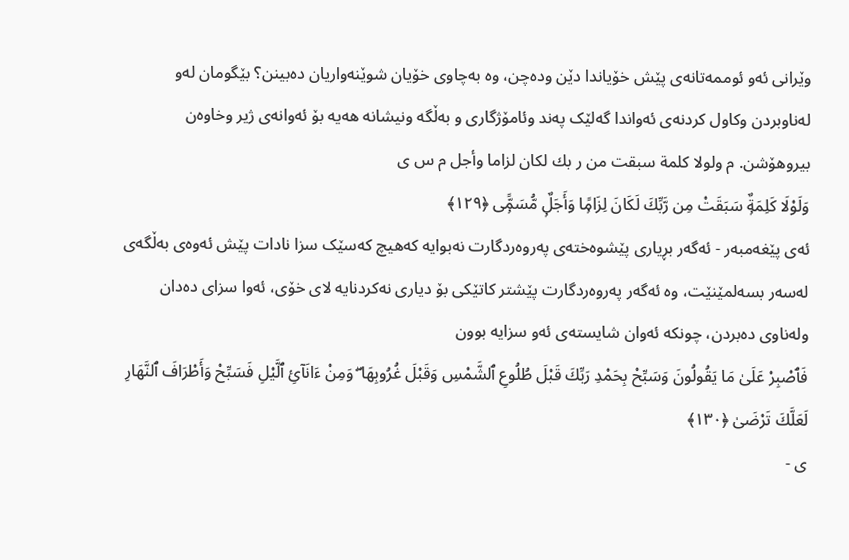وێرانی ئەو ئوممەتانەی پێش خۆیاندا دێن ودەچن، وە بەچاوی خۆیان شوێنەواریان دەبینن؟ بێگومان لەو لەناوبردن وکاول کردنەی ئەواندا گەلێک پەند وئامۆژگاری و بەڵگە ونیشانە ھەیە بۆ ئەوانەی ژیر وخاوەن بیروھۆشن. م ولولا كلمة سبقت من ر بك لكان لزاما وأجل م س ى
وَلَوْلَا كَلِمَةٌۭ سَبَقَتْ مِن رَّبِّكَ لَكَانَ لِزَامًۭا وَأَجَلٌۭ مُّسَمًّۭى ﴿١٢٩﴾
ئەی پێغەمبەر - ئەگەر بڕیاری پێشوەختەی پەروەردگارت نەبوایە کەھیچ کەسێک سزا نادات پێش ئەوەی بەڵگەی لەسەر بسەلمێنێت، وە ئەگەر پەروەردگارت پێشتر کاتێکی بۆ دیاری نەکردنایە لای خۆی، ئەوا سزای دەدان ولەناوی دەبردن، چونکە ئەوان شایستەی ئەو سزایە بوون
فَٱصْبِرْ عَلَىٰ مَا يَقُولُونَ وَسَبِّحْ بِحَمْدِ رَبِّكَ قَبْلَ طُلُوعِ ٱلشَّمْسِ وَقَبْلَ غُرُوبِهَا ۖ وَمِنْ ءَانَآئِ ٱلَّيْلِ فَسَبِّحْ وَأَطْرَافَ ٱلنَّهَارِ لَعَلَّكَ تَرْضَىٰ ﴿١٣٠﴾
ى -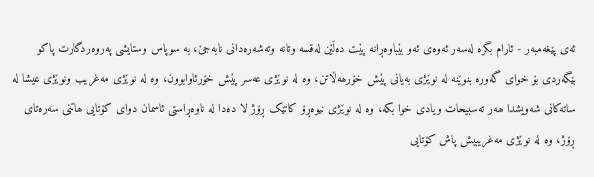ئەی پێغەمبەر - ئارام بگرە لەسەر ئەوەی ئەو بێباوەڕانە پێت دەڵێن لەقسە وتانە وتەشەرەدانی نابەجێ، بە سوپاس وستایشی پەروەردگارت پاکو بێگەردی بۆ خوای گەورە بنوێنە لە نوێژی بەیانی پێش خۆرھەڵاتن، وە لە نوێژی عەسر پێش خۆرئاوابوون، وە لە نوێژی مەغریب ونوێژی عیشا لە ساتەکانی شەویشدا ھەر تەسبیحات ویادی خوا بکە، وە لە نوێژی نیوەڕۆ کاتێک ڕۆژ لا دەدا لە ناوەڕاستی ئاسمان دوای کۆتایی ھاتنی سەرەتای ڕۆژ، وە لە نوێژی مەغریبیش پاش کۆتایی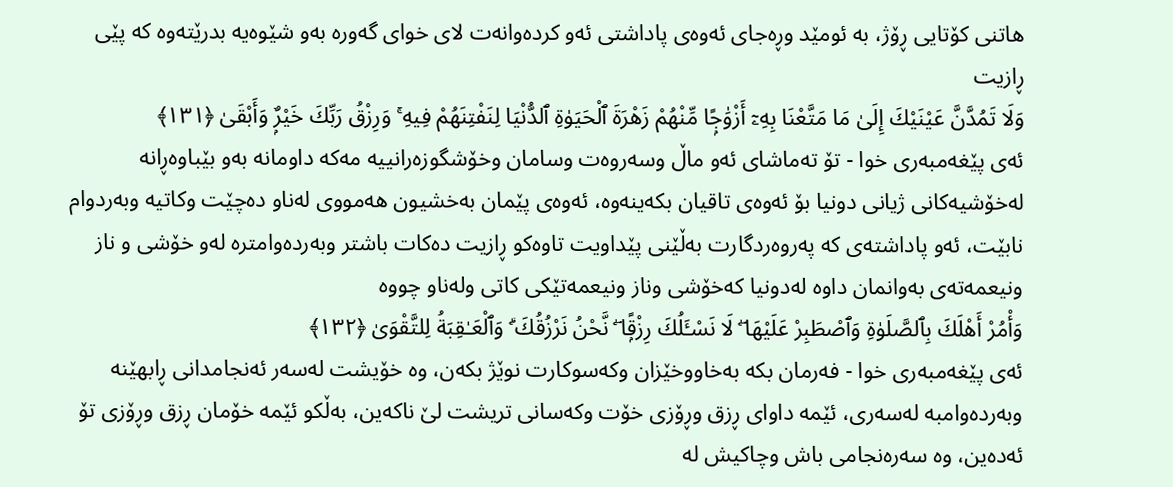ھاتنی کۆتایی ڕۆژ، بە ئومێد وڕەجای ئەوەی پاداشتی ئەو کردەوانەت لای خوای گەورە بەو شێوەیە بدرێتەوە کە پێی ڕازیت
وَلَا تَمُدَّنَّ عَيْنَيْكَ إِلَىٰ مَا مَتَّعْنَا بِهِۦٓ أَزْوَٰجًۭا مِّنْهُمْ زَهْرَةَ ٱلْحَيَوٰةِ ٱلدُّنْيَا لِنَفْتِنَهُمْ فِيهِ ۚ وَرِزْقُ رَبِّكَ خَيْرٌۭ وَأَبْقَىٰ ﴿١٣١﴾
ئەی پێغەمبەری خوا - تۆ تەماشای ئەو ماڵ وسەروەت وسامان وخۆشگوزەرانییە مەکە داومانە بەو بێباوەڕانە لەخۆشیەکانی ژیانی دونیا بۆ ئەوەی تاقیان بکەینەوە، ئەوەی پێمان بەخشیون ھەمووی لەناو دەچێت وکاتیە وبەردوام نابێت، ئەو پاداشتەی کە پەروەردگارت بەڵێنی پێداویت تاوەکو ڕازیت دەکات باشتر وبەردەوامترە لەو خۆشی و ناز ونیعمەتەی بەوانمان داوە لەدونیا کەخۆشی وناز ونیعمەتێکی کاتی ولەناو چووە
وَأْمُرْ أَهْلَكَ بِٱلصَّلَوٰةِ وَٱصْطَبِرْ عَلَيْهَا ۖ لَا نَسْـَٔلُكَ رِزْقًۭا ۖ نَّحْنُ نَرْزُقُكَ ۗ وَٱلْعَـٰقِبَةُ لِلتَّقْوَىٰ ﴿١٣٢﴾
ئەی پێغەمبەری خوا - فەرمان بکە بەخاووخێزان وکەسوکارت نوێژ بکەن، وە خۆیشت لەسەر ئەنجامدانی ڕابھێنە وبەردەوامبە لەسەری، ئێمە داوای ڕزق وڕۆزی خۆت وکەسانی تریشت لێ ناکەین، بەڵکو ئێمە خۆمان ڕزق وڕۆزی تۆ ئەدەین، وە سەرەنجامی باش وچاکیش لە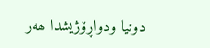دونیا ودواڕۆژیشدا ھەر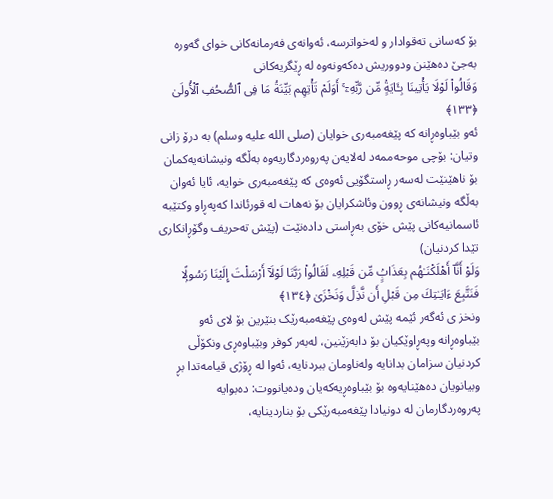بۆ کەسانی تەقوادار و لەخواترسە، ئەوانەی فەرمانەکانی خوای گەورە بەجێ دەھێنن ودووریش دەکەونەوە لە ڕێگریەکانی
وَقَالُوا۟ لَوْلَا يَأْتِينَا بِـَٔايَةٍۢ مِّن رَّبِّهِۦٓ ۚ أَوَلَمْ تَأْتِهِم بَيِّنَةُ مَا فِى ٱلصُّحُفِ ٱلْأُولَىٰ ﴿١٣٣﴾
ئەو بێباوەڕانە كە پێغەمبەری خوایان (صلی اللە علیە وسلم) بە درۆ زانی وتیان: بۆچی موحەممەد لەلایەن پەروەردگاریەوە بەڵگە ونیشانەیەکمان بۆ ناھێنێت لەسەر ڕاستگۆیی ئەوەی کە پێغەمبەری خوایە، ئایا ئەوان بەڵگە ونیشانەی ڕوون وئاشکرایان بۆ نەھات لە قورئاندا کەپەڕاو وکتێبە ئاسمانیەکانی پێش خۆی بەڕاستی دادەنێت (پێش تەحریف وگۆڕانکاری تێدا کردنیان)
وَلَوْ أَنَّآ أَهْلَكْنَـٰهُم بِعَذَابٍۢ مِّن قَبْلِهِۦ لَقَالُوا۟ رَبَّنَا لَوْلَآ أَرْسَلْتَ إِلَيْنَا رَسُولًۭا فَنَتَّبِعَ ءَايَـٰتِكَ مِن قَبْلِ أَن نَّذِلَّ وَنَخْزَىٰ ﴿١٣٤﴾
ونخز ى ئەگەر ئێمە پێش لەوەی پێغەمبەرێک بنێرین بۆ لای ئەو بێباوەڕانە وپەڕاوێکیان بۆ دابەزێنین، لەبەر کوفر وبێباوەڕی ونکۆڵی کردنیان سزامان بدانایە ولەناومان ببردنایە، ئەوا لە ڕۆژی قیامەتدا بڕ وبیانویان دەھێنایەوە بۆ بێباوەڕیەکەیان ودەیانووت: دەبوایە پەروەردگارمان لە دونیادا پێغەمبەرێکی بۆ بناردینایە،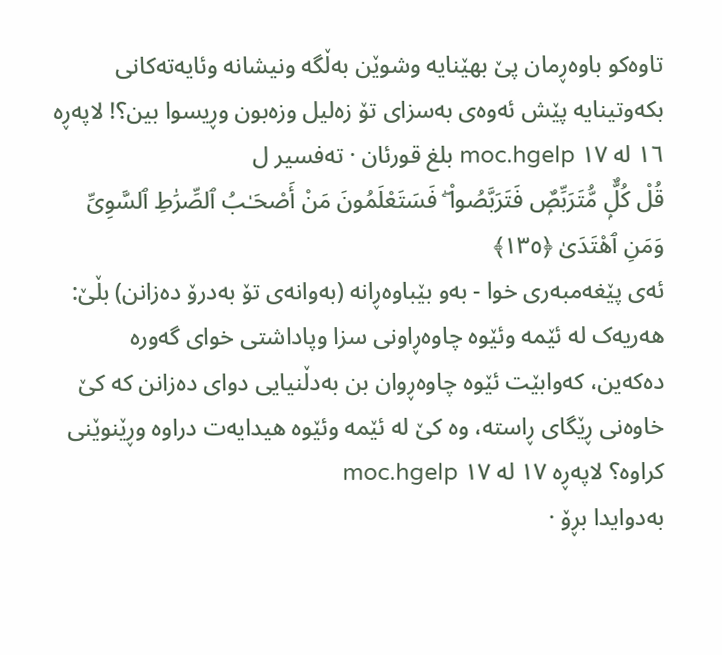تاوەکو باوەڕمان پێ بھێنایە وشوێن بەڵگە ونیشانە وئایەتەکانی بکەوتینایە پێش ئەوەی بەسزای تۆ زەلیل وزەبون وڕیسوا بین؟! لاپەڕە ١٦ لە ١٧ moc.hgelp بلغ قورئان · تەفسیر ل
قُلْ كُلٌّۭ مُّتَرَبِّصٌۭ فَتَرَبَّصُوا۟ ۖ فَسَتَعْلَمُونَ مَنْ أَصْحَـٰبُ ٱلصِّرَٰطِ ٱلسَّوِىِّ وَمَنِ ٱهْتَدَىٰ ﴿١٣٥﴾
ئەی پێغەمبەری خوا - بەو بێباوەڕانە (بەوانەی تۆ بەدرۆ دەزانن) بڵێ: ھەریەک لە ئێمە وئێوە چاوەڕاونی سزا وپاداشتی خوای گەورە دەکەین، کەوابێت ئێوە چاوەڕوان بن بەدڵنیایی دوای دەزانن کە کێ خاوەنی ڕێگای ڕاستە، وە کێ لە ئێمە وئێوە ھیدایەت دراوە وڕێنوێنی کراوە؟ لاپەڕە ١٧ لە ١٧ moc.hgelp
بەدوایدا بڕۆ ·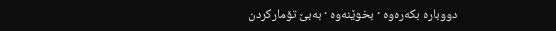دووبارە بکەرەوە · بخوێنەوە · بەبێ تۆمارکردن